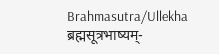Brahmasutra/Ullekha
ब्रह्मसूत्रभाष्यम्-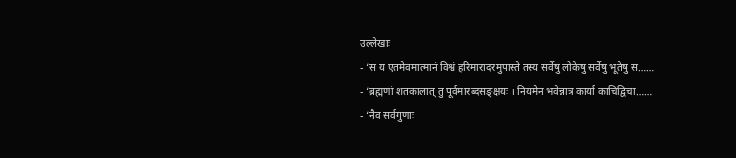उल्लेखाः
- ‘स य एतमेवमात्मानं विश्वं हरिमारादरमुपास्ते तस्य सर्वेषु लोकेषु सर्वेषु भूतेषु स……
- ‘ब्रह्मणां शतकालात् तु पूर्वमारब्दसङ्क्षयः । नियमेन भवेन्नात्र कार्या काचिद्विचा……
- ‘नैव सर्वगुणाः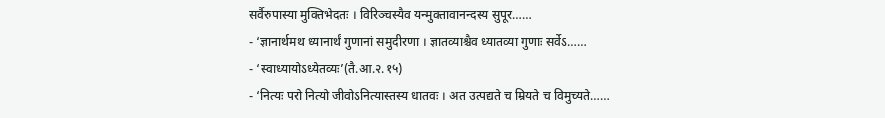सर्वैरुपास्या मुक्तिभेदतः । विरिञ्चस्यैव यन्मुक्तावानन्दस्य सुपूर……
- ‘ज्ञानार्थमथ ध्यानार्थं गुणानां समुदीरणा । ज्ञातव्याश्चैव ध्यातव्या गुणाः सर्वेऽ……
- ‘स्वाध्यायोऽध्येतव्यः’(तै.आ.२.१५)
- ‘नित्यः परो नित्यो जीवोऽनित्यास्तस्य धातवः । अत उत्पद्यते च म्रियते च विमुच्यते……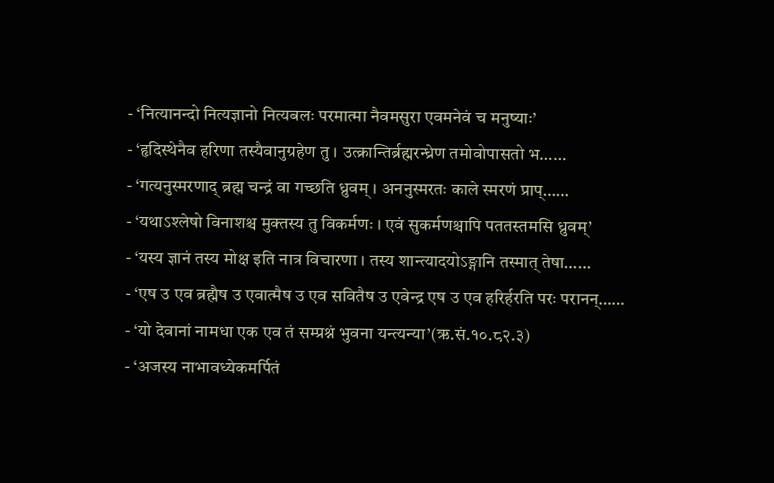- ‘नित्यानन्दो नित्यज्ञानो नित्यबलः परमात्मा नैवमसुरा एवमनेवं च मनुष्याः’
- ‘हृदिस्थेनैव हरिणा तस्यैवानुग्रहेण तु । उत्क्रान्तिर्ब्रह्मरन्ध्रेण तमोवोपासतो भ……
- ‘गत्यनुस्मरणाद् ब्रह्म चन्द्रं वा गच्छति ध्रुवम् । अननुस्मरतः काले स्मरणं प्राप्……
- ‘यथाऽश्लेषो विनाशश्च मुक्तस्य तु विकर्मणः । एवं सुकर्मणश्चापि पततस्तमसि ध्रुवम्’
- ‘यस्य ज्ञानं तस्य मोक्ष इति नात्र विचारणा । तस्य शान्त्यादयोऽङ्गानि तस्मात् तेषा……
- ‘एष उ एव ब्रह्मैष उ एवात्मैष उ एव सवितैष उ एवेन्द्र एष उ एव हरिर्हरति परः परानन्……
- ‘यो देवानां नामधा एक एव तं सम्प्रश्नं भुवना यन्त्यन्या’(ऋ.सं.१०.८२.३)
- ‘अजस्य नाभावध्येकमर्पितं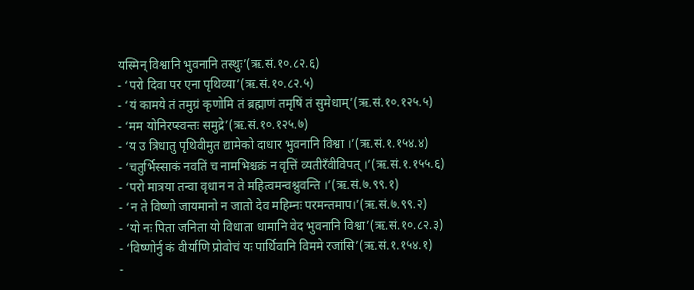यस्मिन् विश्वानि भुवनानि तस्थुः’(ऋ.सं.१०.८२.६)
- ‘परो दिवा पर एना पृथिव्या’(ऋ.सं.१०.८२.५)
- ‘यं कामये तं तमुग्रं कृणोमि तं ब्रह्माणं तमृषिं तं सुमेधाम्’(ऋ.सं.१०.१२५.५)
- ‘मम योनिरप्स्वन्तः समुद्रे’(ऋ.सं.१०.१२५.७)
- ‘य उ त्रिधातु पृथिवीमुत द्यामेको दाधार भुवनानि विश्वा ।’(ऋ.सं.१.१५४.४)
- ‘चतुर्भिस्साकं नवतिं च नामभिश्चक्रं न वृत्तिं व्यतीरँवीविपत् ।’(ऋ.सं.१.१५५.६)
- ‘परो मात्रया तन्वा वृधान न ते महित्वमन्वश्नुवन्ति ।’(ऋ.सं.७.९९.१)
- ‘न ते विष्णो जायमानो न जातो देव महिम्नः परमन्तमाप।’(ऋ.सं.७.९९.२)
- ‘यो नः पिता जनिता यो विधाता धामानि वेद भुवनानि विश्वा’(ऋ.सं.१०.८२.३)
- ‘विष्णोर्नु कं वीर्याणि प्रोवोचं यः पार्थिवानि विममे रजांसि’(ऋ.सं.१.१५४.१)
-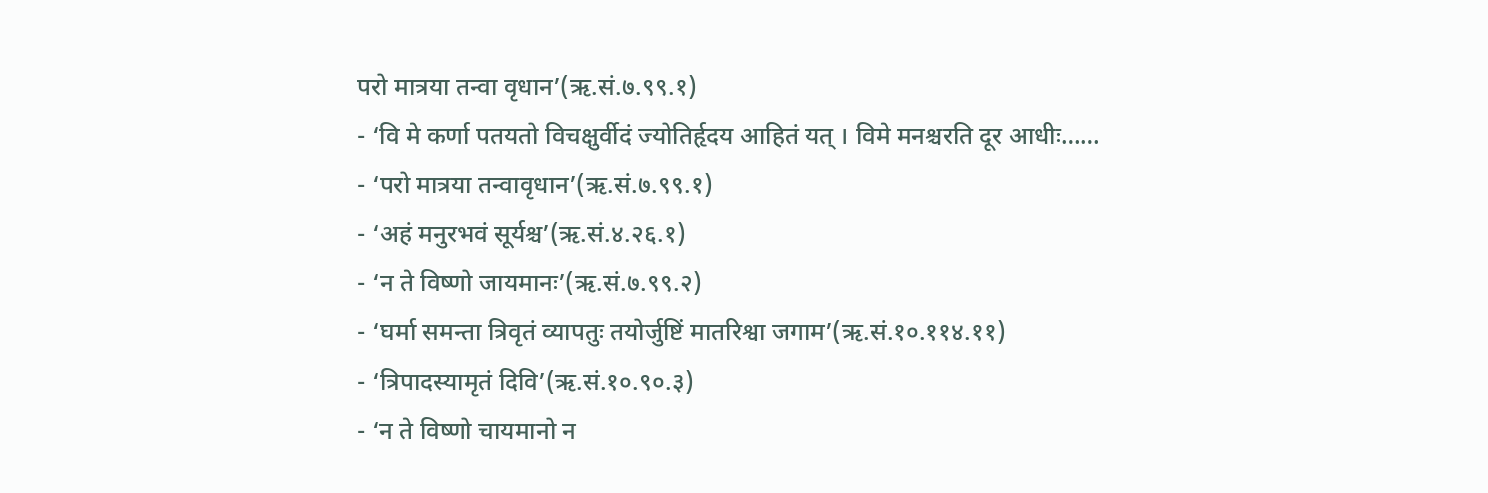परो मात्रया तन्वा वृधान’(ऋ.सं.७.९९.१)
- ‘वि मे कर्णा पतयतो विचक्षुर्वीदं ज्योतिर्हृदय आहितं यत् । विमे मनश्चरति दूर आधीः……
- ‘परो मात्रया तन्वावृधान’(ऋ.सं.७.९९.१)
- ‘अहं मनुरभवं सूर्यश्च’(ऋ.सं.४.२६.१)
- ‘न ते विष्णो जायमानः’(ऋ.सं.७.९९.२)
- ‘घर्मा समन्ता त्रिवृतं व्यापतुः तयोर्जुष्टिं मातरिश्वा जगाम’(ऋ.सं.१०.११४.११)
- ‘त्रिपादस्यामृतं दिवि’(ऋ.सं.१०.९०.३)
- ‘न ते विष्णो चायमानो न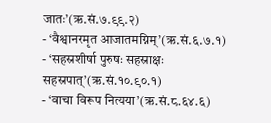जातः’(ऋ.सं.७.९९.२)
- ‘वैश्वानरमृत आजातमग्निम्’(ऋ.सं.६.७.१)
- ‘सहस्रशीर्षा पुरुषः सहस्राक्षः सहस्रपात्’(ऋ.सं.१०.९०.१)
- ‘वाचा विरूप नित्यया’(ऋ.सं.८.६४.६)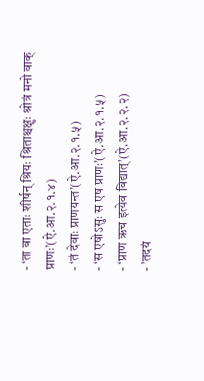- ‘ता वा एताः शीर्षन् श्रियः श्रिताश्चक्षुः श्रोत्रं मनो वाक् प्राणः’(ऐ.आ.२.१.४)
- ‘तं देवाः प्राणयन्त’(ऐ.आ.२.१.५)
- ‘स एषोऽसुः स एष प्राणः’(ऐ.आ.२.१.५)
- ‘प्राण ऋच इत्येव विद्यात्’(ऐ.आ.२.२.२)
- ’तदयं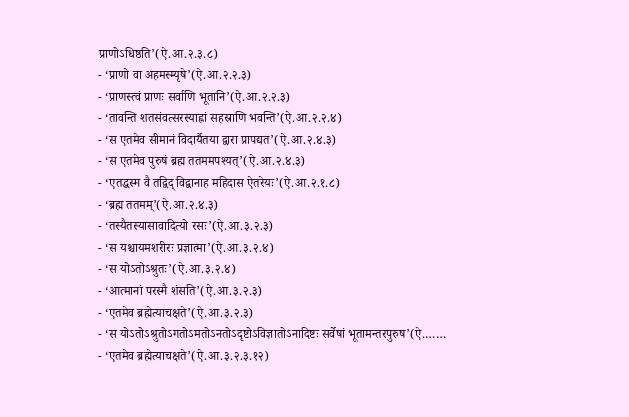प्राणोऽधिष्ठति’(ऐ.आ.२.३.८)
- ‘प्राणो वा अहमस्म्यृषे’(ऐ.आ.२.२.३)
- ‘प्राणस्त्वं प्राणः सर्वाणि भूतानि’(ऐ.आ.२.२.३)
- ‘तावन्ति शतसंवत्सरस्याह्नां सहस्राणि भवन्ति’(ऐ.आ.२.२.४)
- ‘स एतमेव सीमानं विदार्यैतया द्वारा प्रापद्यत’(ऐ.आ.२.४.३)
- ‘स एतमेव पुरुषं ब्रह्म ततममपश्यत्’(ऐ.आ.२.४.३)
- ‘एतद्धस्म वै तद्विद् विद्वानाह महिदास ऐतरेयः’(ऐ.आ.२.१.८)
- ‘ब्रह्म ततमम्’(ऐ.आ.२.४.३)
- ‘तस्यैतस्यासावादित्यो रसः’(ऐ.आ.३.२.३)
- ‘स यश्चायमशरीरः प्रज्ञात्मा’(ऐ.आ.३.२.४)
- ‘स योऽतोऽश्रुतः’(ऐ.आ.३.२.४)
- ‘आत्मानां परस्मै शंसति’(ऐ.आ.३.२.३)
- ‘एतमेव ब्रह्मेत्याचक्षते’(ऐ.आ.३.२.३)
- ‘स योऽतोऽश्रुतोऽगतोऽमतोऽनतोऽदृष्टोऽविज्ञातोऽनादिष्टः सर्वेषां भूतामन्तरपुरुष’(ऐ.……
- ‘एतमेव ब्रह्मेत्याचक्षते’(ऐ.आ.३.२.३.१२)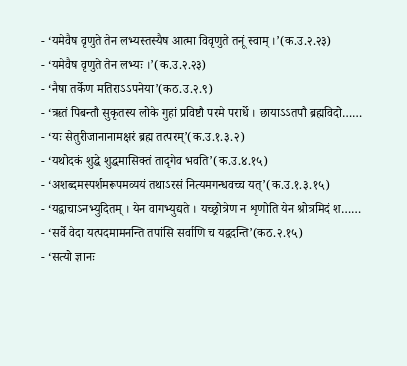- ‘यमेवैष वृणुते तेन लभ्यस्तस्यैष आत्मा विवृणुते तनूं स्वाम् ।’(क.उ.२.२३)
- ‘यमेवैष वृणुते तेन लभ्यः ।’(क.उ.२.२३)
- ‘नैषा तर्केण मतिराऽऽपनेया’(कठ.उ.२.९)
- ‘ऋतं पिबन्तौ सुकृतस्य लोके गुहां प्रविष्टौ परमे परार्धे । छायाऽऽतपौ ब्रह्मविदो……
- ‘यः सेतुरीजानानामक्षरं ब्रह्म तत्परम्’(क.उ.१.३.२)
- ‘यथोदकं शुद्धे शुद्धमासिक्तं तादृगेव भवति’(क.उ.४.१५)
- ‘अशब्दमस्पर्शमरूपमव्ययं तथाऽरसं नित्यमगन्धवच्च यत्’(क.उ.१.३.१५)
- ‘यद्वाचाऽनभ्युदितम् । येन वागभ्युद्यते । यच्छ्रोत्रेण न शृणोति येन श्रोत्रमिदं श……
- ‘सर्वे वेदा यत्पदमामनन्ति तपांसि सर्वाणि च यद्वदन्ति’(कठ.२.१५)
- ‘सत्यो ज्ञानः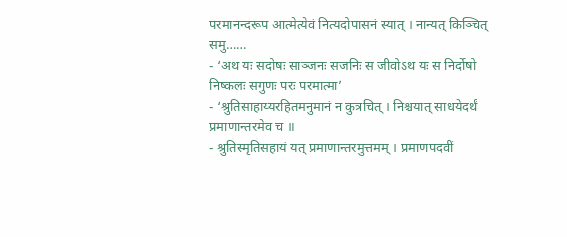परमानन्दरूप आत्मेत्येवं नित्यदोपासनं स्यात् । नान्यत् किञ्चित् समु……
- ‘अथ यः सदोषः साञ्जनः सजनिः स जीवोऽथ यः स निर्दोषो निष्कलः सगुणः परः परमात्मा’
- ‘श्रुतिसाहाय्यरहितमनुमानं न कुत्रचित् । निश्चयात् साधयेदर्थं प्रमाणान्तरमेव च ॥
- श्रुतिस्मृतिसहायं यत् प्रमाणान्तरमुत्तमम् । प्रमाणपदवीं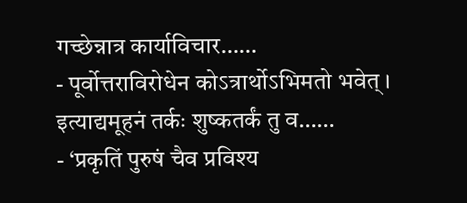गच्छेन्नात्र कार्याविचार……
- पूर्वोत्तराविरोधेन कोऽत्रार्थोऽभिमतो भवेत् । इत्याद्यमूहनं तर्कः शुष्कतर्कं तु व……
- ‘प्रकृतिं पुरुषं चैव प्रविश्य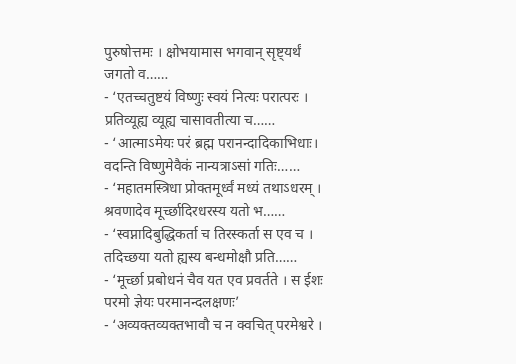पुरुषोत्तमः । क्षोभयामास भगवान् सृष्ट्यर्थं जगतो व……
- ‘एतच्चतुष्टयं विष्णुः स्वयं नित्यः परात्परः । प्रतिव्यूह्य व्यूह्य चासावतीत्या च……
- ‘आत्माऽमेयः परं ब्रह्म परानन्दादिकाभिधाः। वदन्ति विष्णुमेवैकं नान्यत्राऽसां गतिः……
- ‘महातमस्त्रिधा प्रोक्तमूर्ध्वं मध्यं तथाऽधरम् । श्रवणादेव मूर्च्छादिरधरस्य यतो भ……
- ‘स्वप्नादिबुद्धिकर्ता च तिरस्कर्ता स एव च । तदिच्छया यतो ह्यस्य बन्धमोक्षौ प्रति……
- ‘मूर्च्छा प्रबोधनं चैव यत एव प्रवर्तते । स ईशः परमो ज्ञेयः परमानन्दलक्षणः’
- ‘अव्यक्तव्यक्तभावौ च न क्वचित् परमेश्वरे ।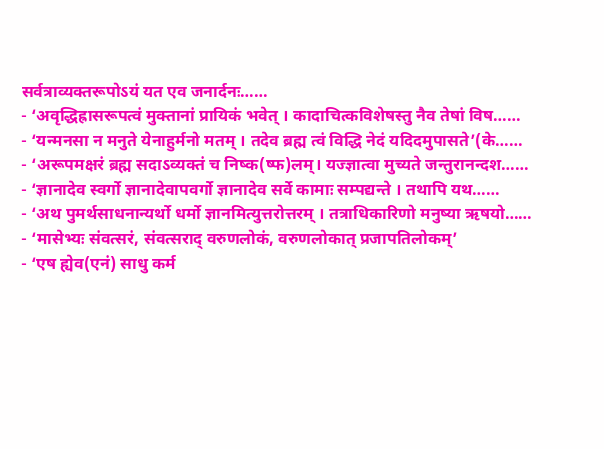सर्वत्राव्यक्तरूपोऽयं यत एव जनार्दनः……
- ‘अवृद्धिह्रासरूपत्वं मुक्तानां प्रायिकं भवेत् । कादाचित्कविशेषस्तु नैव तेषां विष……
- ‘यन्मनसा न मनुते येनाहुर्मनो मतम् । तदेव ब्रह्म त्वं विद्धि नेदं यदिदमुपासते’(के……
- ‘अरूपमक्षरं ब्रह्म सदाऽव्यक्तं च निष्क(ष्फ)लम्। यज्ज्ञात्वा मुच्यते जन्तुरानन्दश……
- ‘ज्ञानादेव स्वर्गो ज्ञानादेवापवर्गो ज्ञानादेव सर्वे कामाः सम्पद्यन्ते । तथापि यथ……
- ‘अथ पुमर्थसाधनान्यर्थो धर्मो ज्ञानमित्युत्तरोत्तरम् । तत्राधिकारिणो मनुष्या ऋषयो……
- ‘मासेभ्यः संवत्सरं, संवत्सराद् वरुणलोकं, वरुणलोकात् प्रजापतिलोकम्’
- ‘एष ह्येव(एनं) साधु कर्म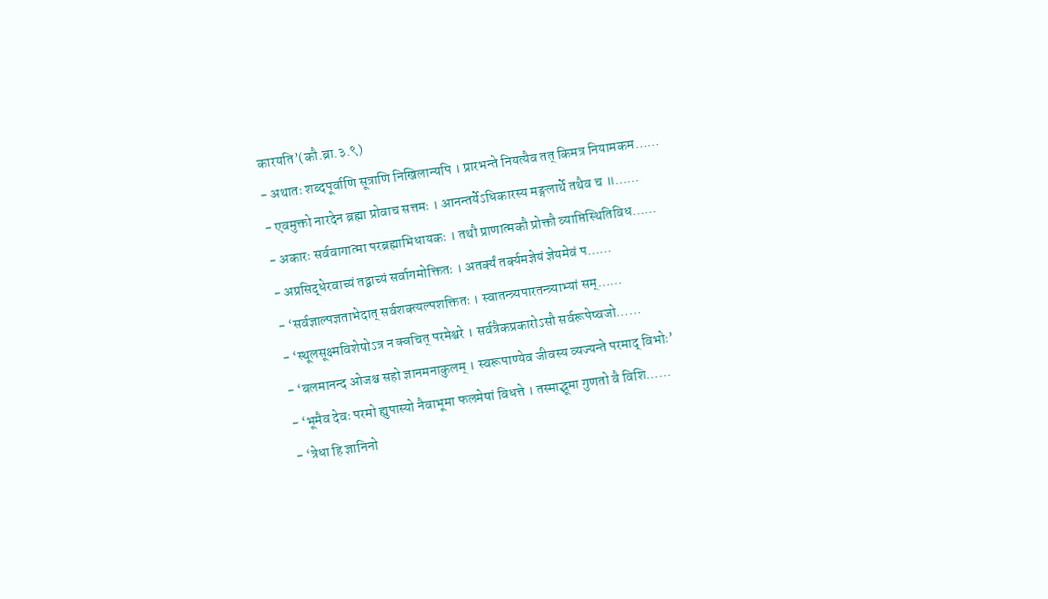कारयति’(कौ.ब्रा.३.९)
- अथातः शब्दपूर्वाणि सूत्राणि निखिलान्यपि । प्रारभन्ते नियत्यैव तत् किमत्र नियामकम……
- एवमुक्तो नारदेन ब्रह्मा प्रोवाच सत्तमः । आनन्तर्येऽधिकारस्य मङ्गलार्थे तथैव च ॥……
- अकारः सर्ववागात्मा परब्रह्माभिधायकः । तथौ प्राणात्मकौ प्रोक्तौ व्याप्तिस्थितिविध……
- अप्रसिद्धेरवाच्यं तद्वाच्यं सर्वागमोक्तितः । अतर्क्यं तर्क्यमज्ञेयं ज्ञेयमेवं प……
- ‘सर्वज्ञाल्पज्ञताभेदात् सर्वशक्त्यल्पशक्तितः । स्वातन्त्र्यपारतन्त्र्याभ्यां सम्……
- ‘स्थूलसूक्ष्मविशेषोऽत्र न क्वचित् परमेश्वरे । सर्वत्रैकप्रकारोऽसौ सर्वरूपेष्वजो……
- ‘बलमानन्द ओजश्च सहो ज्ञानमनाकुलम् । स्वरूपाण्येव जीवस्य व्यज्यन्ते परमाद् विभोः’
- ‘भूमैव देवः परमो ह्युपास्यो नैवाभूमा फलमेषां विधत्ते । तस्माद्भूमा गुणतो वै विशि……
- ‘त्रेधा हि ज्ञानिनो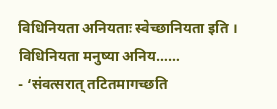विधिनियता अनियताः स्वेच्छानियता इति । विधिनियता मनुष्या अनिय……
- ‘संवत्सरात् तटितमागच्छति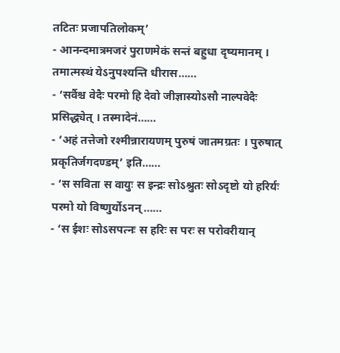तटितः प्रजापतिलोकम्’
- आनन्दमात्रमजरं पुराणमेकं सन्तं बहुधा दृष्यमानम् । तमात्मस्थं येऽनुपश्यन्ति धीरास……
- ‘सर्वैश्च वेदैः परमो हि देवो जीज्ञास्योऽसौ नाल्पवेदैः प्रसिद्ध्येत् । तस्मादेनं……
- ‘अहं तत्तेजो रश्मीन्नारायणम् पुरुषं जातमग्रतः । पुरुषात् प्रकृतिर्जगदण्डम्’ इति……
- ‘स सविता स वायुः स इन्द्रः सोऽश्रुतः सोऽदृष्टो यो हरिर्यः परमो यो विष्णुर्योऽनन्……
- ‘स ईशः सोऽसपत्नः स हरिः स परः स परोवरीयान्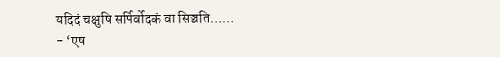यदिदं चक्षुषि सर्पिर्वोदकं वा सिञ्चति……
- ‘एष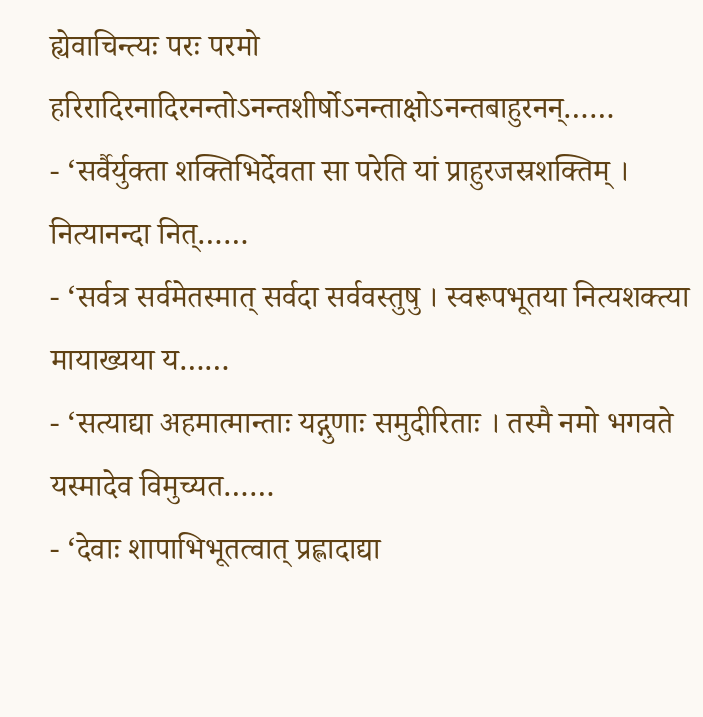ह्येवाचिन्त्यः परः परमो हरिरादिरनादिरनन्तोऽनन्तशीर्षोऽनन्ताक्षोऽनन्तबाहुरनन्……
- ‘सर्वैर्युक्ता शक्तिभिर्देवता सा परेति यां प्राहुरजस्रशक्तिम् । नित्यानन्दा नित्……
- ‘सर्वत्र सर्वमेतस्मात् सर्वदा सर्ववस्तुषु । स्वरूपभूतया नित्यशक्त्या मायाख्यया य……
- ‘सत्याद्या अहमात्मान्ताः यद्गुणाः समुदीरिताः । तस्मै नमो भगवते यस्मादेव विमुच्यत……
- ‘देवाः शापाभिभूतत्वात् प्रह्लादाद्या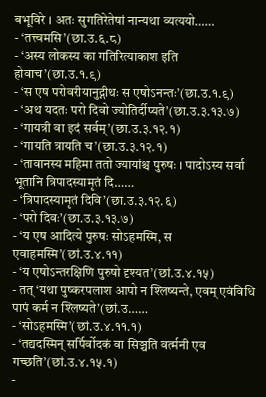बभूविरे । अतः सुगतिरेतेषां नान्यथा व्यत्ययो……
- ‘तत्त्वमसि’(छा.उ.६.८)
- ‘अस्य लोकस्य का गतिरित्याकाश इति होवाच’(छा.उ.१.९)
- ‘स एष परोवरीयानुद्गीथः स एषोऽनन्तः’(छा.उ.१.९)
- ‘अथ यदतः परो दिवो ज्योतिर्दीप्यते’(छा.उ.३.१३.७)
- ‘गायत्री वा इदं सर्वम्’(छा.उ.३.१२.१)
- ‘गायति त्रायति च’(छा.उ.३.१२.१)
- ‘तावानस्य महिमा ततो ज्यायांश्च पुरुषः । पादोऽस्य सर्वा भूतानि त्रिपादस्यामृतं दि……
- ‘त्रिपादस्यामृतं दिवि’(छा.उ.३.१२.६)
- ‘परो दिवः’(छा.उ.३.१३.७)
- ‘य एष आदित्ये पुरुषः सोऽहमस्मि, स एवाहमस्मि’(छां.उ.४.११)
- ‘य एषोऽन्तरक्षिणि पुरुषो दृश्यत’(छां.उ.४.१५)
- तत् ‘यथा पुष्करपलाश आपो न श्लिष्यन्ते, एवम् एवंविधि पापं कर्म न श्लिष्यते’(छां.उ……
- ‘सोऽहमस्मि’(छां.उ.४.११.१)
- ‘तद्यदस्मिन् सर्पिर्वोदकं वा सिञ्चति वर्त्मनी एव गच्छति’(छां.उ.४.१५.१)
-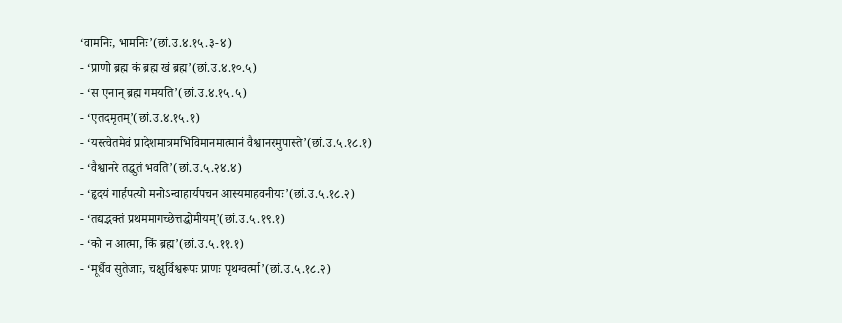‘वामनिः, भामनिः’(छां.उ.४.१५.३-४)
- ‘प्राणो ब्रह्म कं ब्रह्म खं ब्रह्म’(छां.उ.४.१०.५)
- ‘स एनान् ब्रह्म गमयति’(छां.उ.४.१५.५)
- ‘एतदमृतम्’(छां.उ.४.१५.१)
- ‘यस्त्वेतमेवं प्रादेशमात्रमभिविमानमात्मानं वैश्वानरमुपास्ते’(छां.उ.५.१८.१)
- ‘वैश्वानरे तद्धुतं भवति’(छां.उ.५.२४.४)
- ‘हृदयं गार्हपत्यो मनोऽन्वाहार्यपचन आस्यमाहवनीयः’(छां.उ.५.१८.२)
- ‘तद्यद्भक्तं प्रथममागच्छेत्तद्धोमीयम्’(छां.उ.५.१९.१)
- ‘को न आत्मा, किं ब्रह्म’(छां.उ.५.११.१)
- ‘मूर्धैव सुतेजाः, चक्षुर्विश्वरूपः प्राणः पृथग्वर्त्मा’(छां.उ.५.१८.२)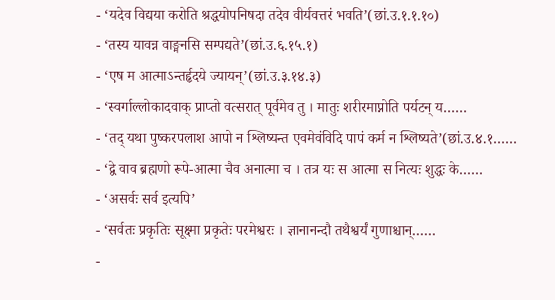- ‘यदेव विद्यया करोति श्रद्धयोपनिषदा तदेव वीर्यवत्तरं भवति’(छां.उ.१.१.१०)
- ‘तस्य यावन्न वाङ्मनसि सम्पद्यते’(छां.उ.६.१५.१)
- ‘एष म आत्माऽन्तर्हृदये ज्यायन्’(छां.उ.३.१४.३)
- ‘स्वर्गाल्लोकादवाक् प्राप्तो वत्सरात् पूर्वमेव तु । मातुः शरीरमाप्नोति पर्यटन् य……
- ‘तद् यथा पुष्करपलाश आपो न श्लिष्यन्त एवमेवंविदि पापं कर्म न श्लिष्यते’(छां.उ.४.१……
- ‘द्वे वाव ब्रह्मणो रूपे-आत्मा चैव अनात्मा च । तत्र यः स आत्मा स नित्यः शुद्धः के……
- ‘असर्वः सर्व इत्यपि’
- ‘सर्वतः प्रकृतिः सूक्ष्मा प्रकृतेः परमेश्वरः । ज्ञानानन्दौ तथैश्वर्यं गुणाश्चान्……
-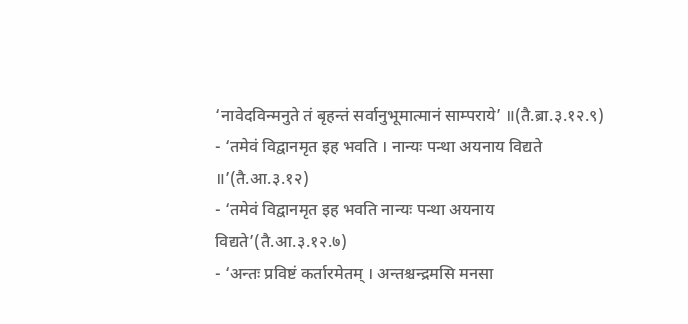‘नावेदविन्मनुते तं बृहन्तं सर्वानुभूमात्मानं साम्पराये’ ॥(तै.ब्रा.३.१२.९)
- ‘तमेवं विद्वानमृत इह भवति । नान्यः पन्था अयनाय विद्यते ॥’(तै.आ.३.१२)
- ‘तमेवं विद्वानमृत इह भवति नान्यः पन्था अयनाय विद्यते’(तै.आ.३.१२.७)
- ‘अन्तः प्रविष्टं कर्तारमेतम् । अन्तश्चन्द्रमसि मनसा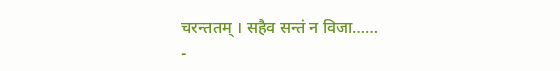चरन्ततम् । सहैव सन्तं न विजा……
-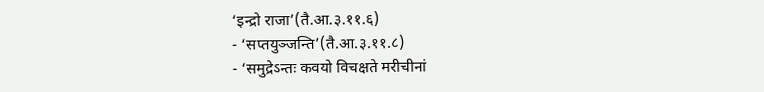‘इन्द्रो राजा’(तै.आ.३.११.६)
- ‘सप्तयुञ्जन्ति’(तै.आ.३.११.८)
- ‘समुद्रेऽन्तः कवयो विचक्षते मरीचीनां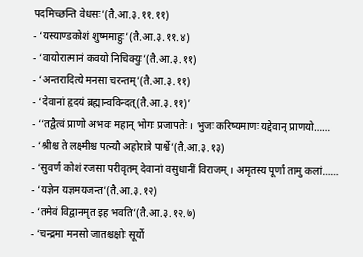पदमिच्छन्ति वेधसः’(तै.आ.३.११.११)
- ‘यस्याण्डकोशं शुष्ममाहुः’(तै.आ.३.११.४)
- ‘वायोरात्मानं कवयो निचिक्युः’(तै.आ.३.११)
- ‘अन्तरादित्ये मनसा चरन्तम्’(तै.आ.३.११)
- ‘देवानां हृदयं ब्रह्मान्वविन्दत्(तै.आ.३.११)’
- ‘‘तद्वैत्वं प्राणो अभवः महान् भोगः प्रजापतेः । भुजः करिष्यमाणः यद्देवान् प्राणयो……
- ‘श्रीश्च ते लक्ष्मीश्च पत्न्यौ अहोरात्रे पार्श्वे’(तै.आ.३.१३)
- ‘सुवर्णं कोशं रजसा परीवृतम् देवानां वसुधानीं विराजम् । अमृतस्य पूर्णां तामु कलां……
- ‘यज्ञेन यज्ञमयजन्त’(तै.आ.३.१२)
- ‘तमेवं विद्वानमृत इह भवति’(तै.आ.३.१२.७)
- ‘चन्द्रमा मनसो जातश्चक्षोः सूर्यो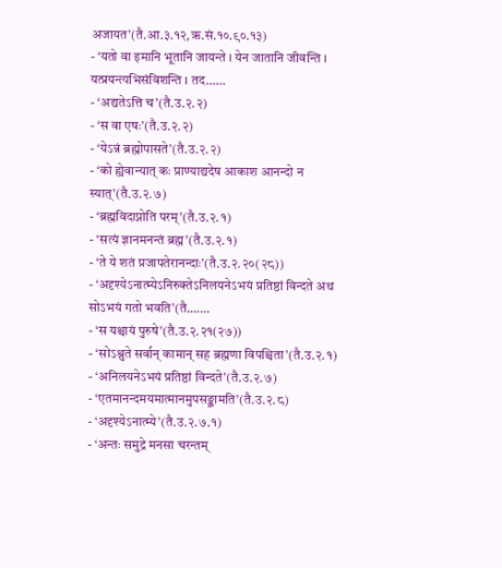अजायत’(तै.आ.३.१२,ऋ.सं.१०.९०.१३)
- ‘यतो वा इमानि भूतानि जायन्ते । येन जातानि जीवन्ति । यत्प्रयन्त्यभिसंविशन्ति । तद……
- ‘अद्यतेऽत्ति च’(तै.उ.२.२)
- ‘स वा एषः’(तै.उ.२.२)
- ‘येऽन्नं ब्रह्मोपासते’(तै.उ.२.२)
- ‘को ह्येवान्यात् कः प्राण्याद्यदेष आकाश आनन्दो न स्यात्’(तै.उ.२.७)
- ‘ब्रह्मविदाप्नोति परम्’(तै.उ.२.१)
- ‘सत्यं ज्ञानमनन्तं ब्रह्म’(तै.उ.२.१)
- ‘ते ये शतं प्रजापतेरानन्दाः’(तै.उ.२.२०(२८))
- ‘अदृश्येऽनात्म्येऽनिरुक्तेऽनिलयनेऽभयं प्रतिष्ठां विन्दते अथ सोऽभयं गतो भवति’(तै.……
- ‘स यश्चायं पुरुषे’(तै.उ.२.२१(२७))
- ‘सोऽश्नुते सर्वान् कामान् सह ब्रह्मणा विपश्चिता’(तै.उ.२.१)
- ‘अनिलयनेऽभयं प्रतिष्ठां विन्दते’(तै.उ.२.७)
- ‘एतमानन्दमयमात्मानमुपसङ्क्रामति’(तै.उ.२.८)
- ‘अदृश्येऽनात्म्ये’(तै.उ.२.७.१)
- ‘अन्तः समुद्रे मनसा चरन्तम्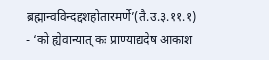ब्रह्मान्वविन्दद्दशहोतारमर्णे’(तै.उ.३.११.१)
- ‘को ह्येवान्यात् कः प्राण्याद्यदेष आकाश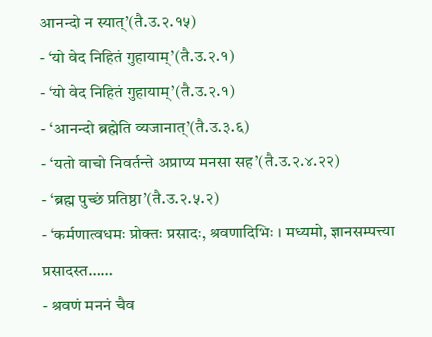आनन्दो न स्यात्’(तै.उ.२.१५)
- ‘यो वेद निहितं गुहायाम्’(तै.उ.२.१)
- ‘यो वेद निहितं गुहायाम्’(तै.उ.२.१)
- ‘आनन्दो ब्रह्मेति व्यजानात्’(तै.उ.३.६)
- ‘यतो वाचो निवर्तन्ते अप्राप्य मनसा सह’(तै.उ.२.४.२२)
- ‘ब्रह्म पुच्छं प्रतिष्ठा’(तै.उ.२.५.२)
- ‘कर्मणात्वधमः प्रोक्तः प्रसादः, श्रवणादिभिः । मध्यमो, ज्ञानसम्पत्त्या प्रसादस्त……
- श्रवणं मननं चैव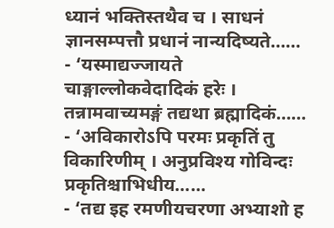ध्यानं भक्तिस्तथैव च । साधनं ज्ञानसम्पत्तौ प्रधानं नान्यदिष्यते……
- ‘यस्माद्यज्जायते चाङ्गाल्लोकवेदादिकं हरेः । तन्नामवाच्यमङ्गं तद्यथा ब्रह्मादिकं……
- ‘अविकारोऽपि परमः प्रकृतिं तु विकारिणीम् । अनुप्रविश्य गोविन्दः प्रकृतिश्चाभिधीय……
- ‘तद्य इह रमणीयचरणा अभ्याशो ह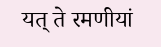यत् ते रमणीयां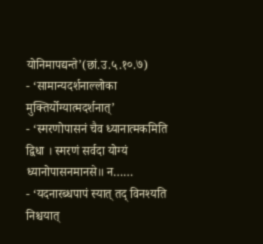योनिमापद्यन्ते’(छां.उ.५.१०.७)
- ‘सामान्यदर्शनाल्लोका मुक्तिर्योग्यात्मदर्शनात्’
- ‘स्मरणोपासनं चैव ध्यानात्मकमिति द्विधा । स्मरणं सर्वदा योग्यं ध्यानोपासनमानसे॥ न……
- ‘यदनारब्धपापं स्यात् तद् विनश्यति निश्चयात्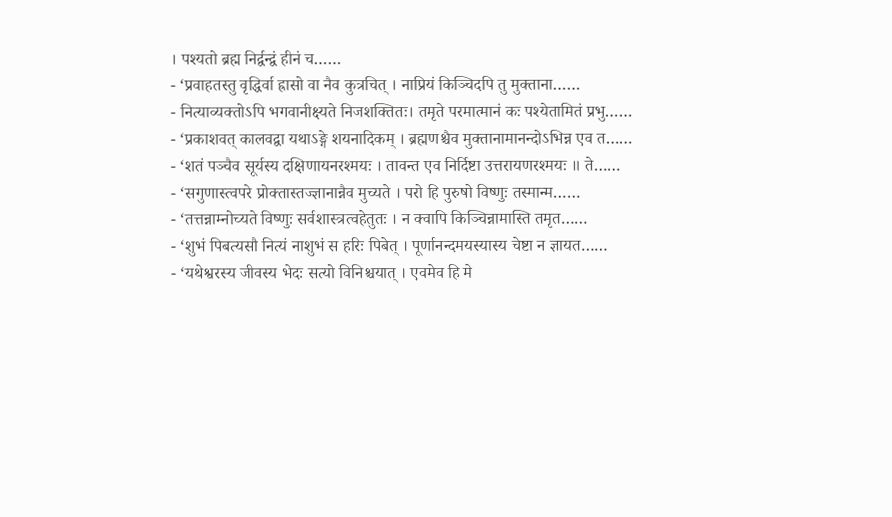। पश्यतो ब्रह्म निर्द्वन्द्वं हीनं च……
- ‘प्रवाहतस्तु वृद्धिर्वा ह्रासो वा नैव कुत्रचित् । नाप्रियं किञ्चिदपि तु मुक्ताना……
- नित्याव्यक्तोऽपि भगवानीक्ष्यते निजशक्तितः। तमृते परमात्मानं कः पश्येतामितं प्रभु……
- ‘प्रकाशवत् कालवद्वा यथाऽङ्गे शयनादिकम् । ब्रह्मणश्चैव मुक्तानामानन्दोऽभिन्न एव त……
- ‘शतं पञ्चैव सूर्यस्य दक्षिणायनरश्मयः । तावन्त एव निर्दिष्टा उत्तरायणरश्मयः ॥ ते……
- ‘सगुणास्त्वपरे प्रोक्तास्तज्ज्ञानान्नैव मुच्यते । परो हि पुरुषो विष्णुः तस्मान्म……
- ‘तत्तन्नाम्नोच्यते विष्णुः सर्वशास्त्रत्वहेतुतः । न क्वापि किञ्चिन्नामास्ति तमृत……
- ‘शुभं पिबत्यसौ नित्यं नाशुभं स हरिः पिबेत् । पूर्णानन्दमयस्यास्य चेष्टा न ज्ञायत……
- ‘यथेश्वरस्य जीवस्य भेदः सत्यो विनिश्चयात् । एवमेव हि मे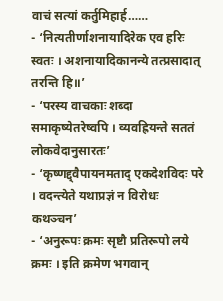वाचं सत्यां कर्तुमिहार्ह……
- ‘नित्यतीर्णाशनायादिरेक एव हरिः स्वतः । अशनायादिकानन्ये तत्प्रसादात् तरन्ति हि॥’
- ‘परस्य वाचकाः शब्दा समाकृष्येतरेष्वपि । व्यवह्रियन्ते सततं लोकवेदानुसारतः’
- ‘कृष्णद्द्वैपायनमताद् एकदेशविदः परे । वदन्त्येते यथाप्रज्ञं न विरोधः कथञ्चन’
- ‘अनुरूपः क्रमः सृष्टौ प्रतिरूपो लये क्रमः । इति क्रमेण भगवान्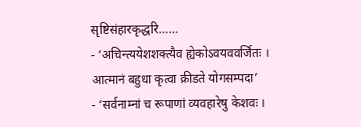सृष्टिसंहारकृद्धरि……
- ‘अचिन्त्ययेशशक्त्यैव ह्येकोऽवयववर्जितः । आत्मानं बहुधा कृत्वा क्रीडते योगसम्पदा’
- ‘सर्वनाम्नां च रूपाणां व्यवहारेषु केशवः ।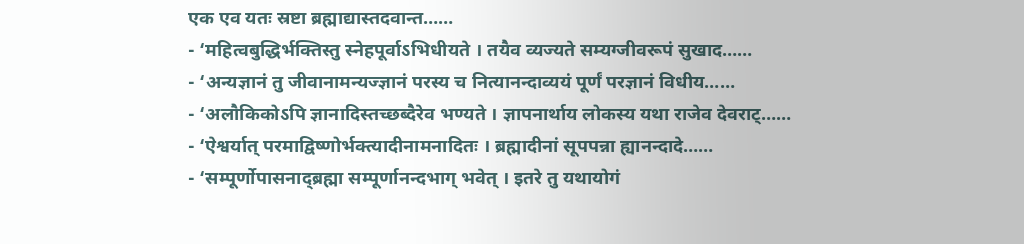एक एव यतः स्रष्टा ब्रह्माद्यास्तदवान्त……
- ‘महित्वबुद्धिर्भक्तिस्तु स्नेहपूर्वाऽभिधीयते । तयैव व्यज्यते सम्यग्जीवरूपं सुखाद……
- ‘अन्यज्ञानं तु जीवानामन्यज्ज्ञानं परस्य च नित्यानन्दाव्ययं पूर्णं परज्ञानं विधीय……
- ‘अलौकिकोऽपि ज्ञानादिस्तच्छब्दैरेव भण्यते । ज्ञापनार्थाय लोकस्य यथा राजेव देवराट्……
- ‘ऐश्वर्यात् परमाद्विष्णोर्भक्त्यादीनामनादितः । ब्रह्मादीनां सूपपन्ना ह्यानन्दादे……
- ‘सम्पूर्णोपासनाद्ब्रह्मा सम्पूर्णानन्दभाग् भवेत् । इतरे तु यथायोगं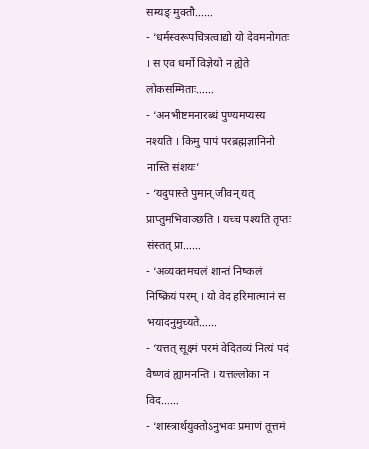सम्यङ् मुक्तौ……
- ‘धर्मस्वरूपचित्रत्वाद्यो यो देवमनोगतः । स एव धर्मो विज्ञेयो न ह्येते लोकसम्मिताः……
- ‘अनभीष्टमनारब्धं पुण्यमप्यस्य नश्यति । किमु पापं परब्रह्मज्ञानिनो नास्ति संशयः’
- ‘यदुपास्ते पुमान् जीवन् यत् प्राप्तुमभिवाञ्छति । यच्च पश्यति तृप्तः संस्तत् प्रा……
- ‘अव्यक्तमचलं शान्तं निष्कलं निष्क्रियं परम् । यो वेद हरिमात्मानं स भयादनुमुच्यते……
- ‘यत्तत् सूक्ष्मं परमं वेदितव्यं नित्यं पदं वैष्णवं ह्यामनन्ति । यत्तल्लोका न विद……
- ‘शास्त्रार्थयुक्तोऽनुभवः प्रमाणं तूत्तमं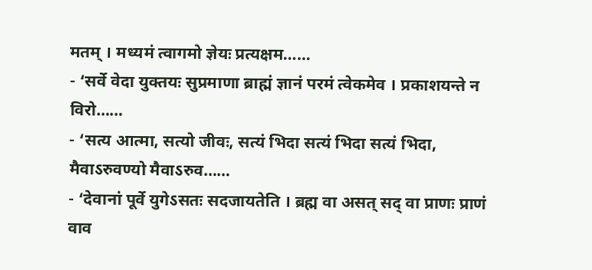मतम् । मध्यमं त्वागमो ज्ञेयः प्रत्यक्षम……
- ‘सर्वे वेदा युक्तयः सुप्रमाणा ब्राह्मं ज्ञानं परमं त्वेकमेव । प्रकाशयन्ते न विरो……
- ‘सत्य आत्मा, सत्यो जीवः, सत्यं भिदा सत्यं भिदा सत्यं भिदा, मैवाऽरुवण्यो मैवाऽरुव……
- ‘देवानां पूर्वे युगेऽसतः सदजायतेति । ब्रह्म वा असत् सद् वा प्राणः प्राणं वाव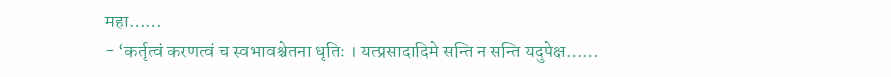महा……
- ‘कर्तृत्वं करणत्वं च स्वभावश्चेतना धृतिः । यत्प्रसादादिमे सन्ति न सन्ति यदुपेक्ष……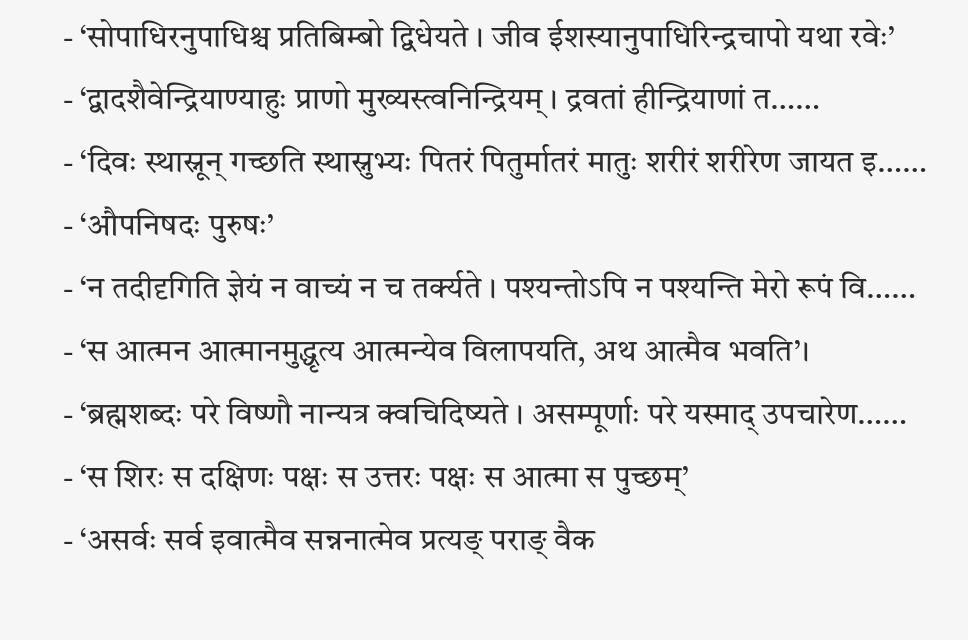- ‘सोपाधिरनुपाधिश्च प्रतिबिम्बो द्विधेयते । जीव ईशस्यानुपाधिरिन्द्रचापो यथा रवेः’
- ‘द्वादशैवेन्द्रियाण्याहुः प्राणो मुख्यस्त्वनिन्द्रियम् । द्रवतां हीन्द्रियाणां त……
- ‘दिवः स्थास्नून् गच्छति स्थास्नुभ्यः पितरं पितुर्मातरं मातुः शरीरं शरीरेण जायत इ……
- ‘औपनिषदः पुरुषः’
- ‘न तदीदृगिति ज्ञेयं न वाच्यं न च तर्क्यते । पश्यन्तोऽपि न पश्यन्ति मेरो रूपं वि……
- ‘स आत्मन आत्मानमुद्धृत्य आत्मन्येव विलापयति, अथ आत्मैव भवति’।
- ‘ब्रह्मशब्दः परे विष्णौ नान्यत्र क्वचिदिष्यते । असम्पूर्णाः परे यस्माद् उपचारेण……
- ‘स शिरः स दक्षिणः पक्षः स उत्तरः पक्षः स आत्मा स पुच्छम्’
- ‘असर्वः सर्व इवात्मैव सन्ननात्मेव प्रत्यङ् पराङ् वैक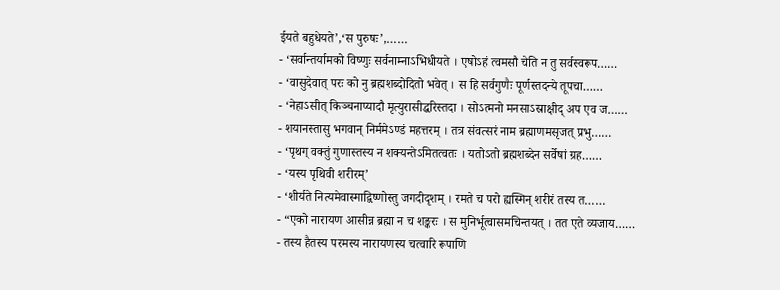ईयते बहुधेयते’,‘स पुरुषः’,……
- ‘सर्वान्तर्यामको विष्णुः सर्वनाम्नाऽभिधीयते । एषोऽहं त्वमसौ चेति न तु सर्वस्वरूप……
- ‘वासुदेवात् परः को नु ब्रह्मशब्दोदितो भवेत् । स हि सर्वगुणैः पूर्णस्तदन्ये तूपचा……
- ‘नेहाऽसीत् किञ्चनाप्यादौ मृत्युरासीद्धरिस्तदा । सोऽत्मनो मनसाऽस्राक्षीद् अप एव ज……
- शयानस्तासु भगवान् निर्ममेऽण्डं महत्तरम् । तत्र संवत्सरं नाम ब्रह्माणमसृजत् प्रभु……
- ‘पृथग् वक्तुं गुणास्तस्य न शक्यन्तेऽमितत्वतः । यतोऽतो ब्रह्मशब्देन सर्वेषां ग्रह……
- ‘यस्य पृथिवी शरीरम्’
- ‘शीर्यते नित्यमेवास्माद्विष्णोस्तु जगदीदृशम् । रमते च परो ह्यस्मिन् शरीरं तस्य त……
- “एको नारायण आसीन्न ब्रह्मा न च शङ्करः । स मुनिर्भूत्वासमचिन्तयत् । तत एते व्यजाय……
- तस्य हैतस्य परमस्य नारायणस्य चत्वारि रूपाणि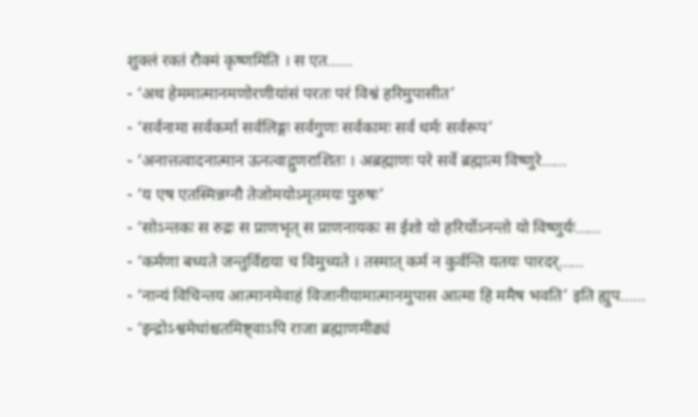शुक्लं रक्तं रौक्मं कृष्णमिति । स एत……
- ‘अथ हेममात्मानमणोरणीयांसं परतः परं विश्वं हरिमुपासीत’
- ‘सर्वनामा सर्वकर्मा सर्वलिङ्गः सर्वगुणः सर्वकामः सर्व धर्मः सर्वरूप’
- ‘अनात्तत्वादनात्मान ऊनत्वाद्गुणराशितः । अब्रह्माणः परे सर्वे ब्रह्मात्म विष्णुरे……
- ‘य एष एतस्मिन्नग्नौ तेजोमयोऽमृतमयः पुरुषः’
- ‘सोऽन्तकः स रुद्रः स प्राणभृत् स प्राणनायकः स ईशो यो हरिर्योऽनन्तो यो विष्णुर्यः……
- ‘कर्मणा बध्यते जन्तुर्विद्यया च विमुच्यते । तस्मात् कर्म न कुर्वन्ति यतयः पारदर्……
- ‘नान्यं विचिन्तय आत्मानमेवाहं विजानीयामात्मानमुपास आत्मा हि ममैष भवति’ इति ह्युप……
- ‘इन्द्रोऽश्वमेधांश्चतमिष्ट्वाऽपि राजा ब्रह्माणमीढ्यं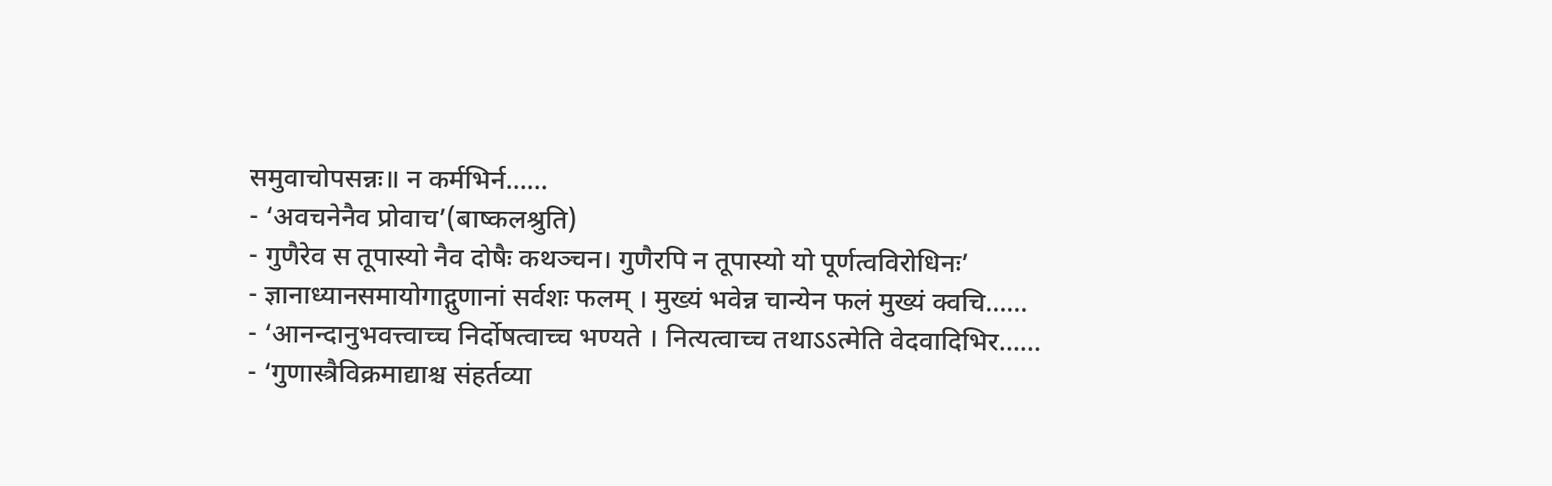समुवाचोपसन्नः॥ न कर्मभिर्न……
- ‘अवचनेनैव प्रोवाच’(बाष्कलश्रुति)
- गुणैरेव स तूपास्यो नैव दोषैः कथञ्चन। गुणैरपि न तूपास्यो यो पूर्णत्वविरोधिनः’
- ज्ञानाध्यानसमायोगाद्गुणानां सर्वशः फलम् । मुख्यं भवेन्न चान्येन फलं मुख्यं क्वचि……
- ‘आनन्दानुभवत्त्वाच्च निर्दोषत्वाच्च भण्यते । नित्यत्वाच्च तथाऽऽत्मेति वेदवादिभिर……
- ‘गुणास्त्रैविक्रमाद्याश्च संहर्तव्या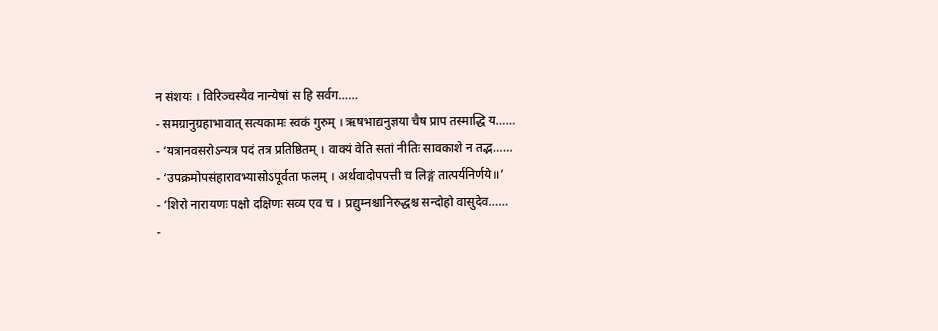न संशयः । विरिञ्चस्यैव नान्येषां स हि सर्वग……
- समग्रानुग्रहाभावात् सत्यकामः स्वकं गुरुम् । ऋषभाद्यनुज्ञया चैष प्राप तस्माद्धि य……
- ‘यत्रानवसरोऽन्यत्र पदं तत्र प्रतिष्ठितम् । वाक्यं वेति सतां नीतिः सावकाशे न तद्भ……
- ‘उपक्रमोपसंहारावभ्यासोऽपूर्वता फलम् । अर्थवादोपपत्ती च लिङ्गं तात्पर्यनिर्णये॥’
- ‘शिरो नारायणः पक्षो दक्षिणः सव्य एव च । प्रद्युम्नश्चानिरुद्धश्च सन्दोहो वासुदेव……
-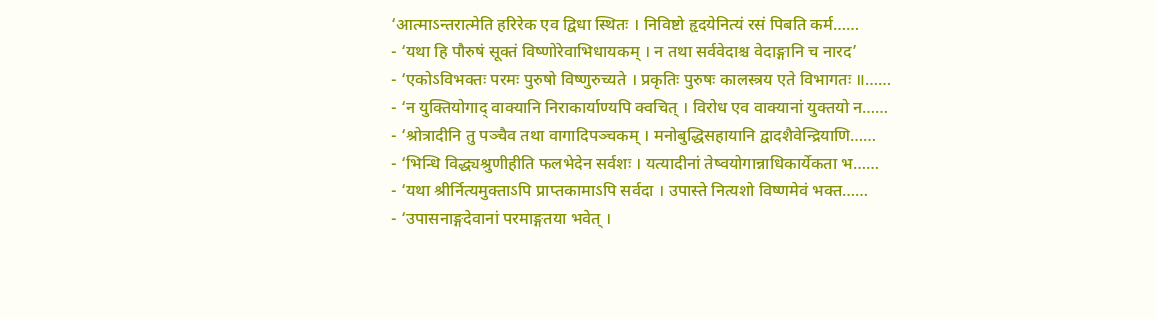‘आत्माऽन्तरात्मेति हरिरेक एव द्विधा स्थितः । निविष्टो हृदयेनित्यं रसं पिबति कर्म……
- ‘यथा हि पौरुषं सूक्तं विष्णोरेवाभिधायकम् । न तथा सर्ववेदाश्च वेदाङ्गानि च नारद’
- ‘एकोऽविभक्तः परमः पुरुषो विष्णुरुच्यते । प्रकृतिः पुरुषः कालस्त्रय एते विभागतः ॥……
- ‘न युक्तियोगाद् वाक्यानि निराकार्याण्यपि क्वचित् । विरोध एव वाक्यानां युक्तयो न……
- ‘श्रोत्रादीनि तु पञ्चैव तथा वागादिपञ्चकम् । मनोबुद्धिसहायानि द्वादशैवेन्द्रियाणि……
- ‘भिन्धि विद्ध्यश्रुणीहीति फलभेदेन सर्वशः । यत्यादीनां तेष्वयोगान्नाधिकार्येकता भ……
- ‘यथा श्रीर्नित्यमुक्ताऽपि प्राप्तकामाऽपि सर्वदा । उपास्ते नित्यशो विष्णमेवं भक्त……
- ‘उपासनाङ्गदेवानां परमाङ्गतया भवेत् ।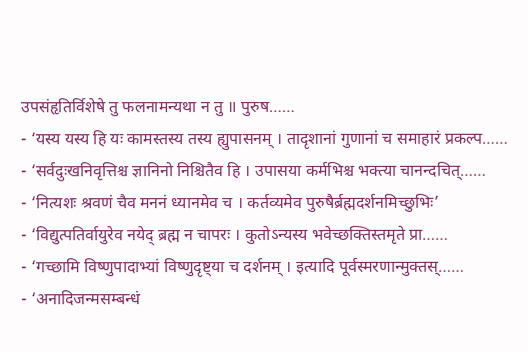उपसंहृतिर्विशेषे तु फलनामन्यथा न तु ॥ पुरुष……
- ‘यस्य यस्य हि यः कामस्तस्य तस्य ह्युपासनम् । तादृशानां गुणानां च समाहारं प्रकल्प……
- ‘सर्वदुःखनिवृत्तिश्च ज्ञानिनो निश्चितैव हि । उपासया कर्मभिश्च भक्त्या चानन्दचित्……
- ‘नित्यशः श्रवणं चैव मननं ध्यानमेव च । कर्तव्यमेव पुरुषैर्ब्रह्मदर्शनमिच्छुभिः’
- ‘विद्युत्पतिर्वायुरेव नयेद् ब्रह्म न चापरः । कुतोऽन्यस्य भवेच्छक्तिस्तमृते प्रा……
- ‘गच्छामि विष्णुपादाभ्यां विष्णुदृष्ट्या च दर्शनम् । इत्यादि पूर्वस्मरणान्मुक्तस्……
- ‘अनादिजन्मसम्बन्धं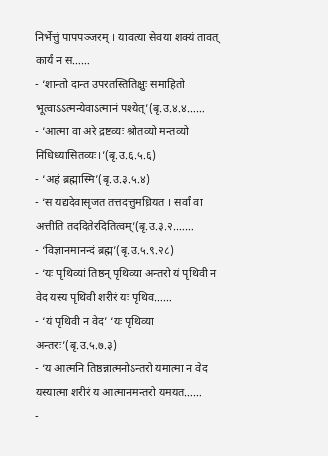निर्भेत्तुं पापपञ्जरम् । यावत्या सेवया शक्यं तावत् कार्यं न स……
- ‘शान्तो दान्त उपरतस्तितिक्षुः समाहितो भूत्वाऽऽत्मन्येवाऽत्मानं पश्येत्’(बृ.उ.४.४……
- ‘आत्मा वा अरे द्रष्टव्यः श्रोतव्यो मन्तव्यो निधिध्यासितव्यः।’(बृ.उ.६.५.६)
- ‘अहं ब्रह्मास्मि’(बृ.उ.३.५.४)
- ‘स यद्यदेवासृजत तत्तदत्तुमध्रियत । सर्वां वा अत्तीति तददितेरदितित्वम्’(बृ.उ.३.२.……
- ‘विज्ञानमानन्दं ब्रह्म’(बृ.उ.५.९.२८)
- ‘यः पृथिव्यां तिष्ठन् पृथिव्या अन्तरो यं पृथिवी न वेद यस्य पृथिवी शरीरं यः पृथिव……
- ‘यं पृथिवी न वेद’ ‘यः पृथिव्या अन्तरः’(बृ.उ.५.७.३)
- ‘य आत्मनि तिष्ठन्नात्मनोऽन्तरो यमात्मा न वेद यस्यात्मा शरीरं य आत्मानमन्तरो यमयत……
-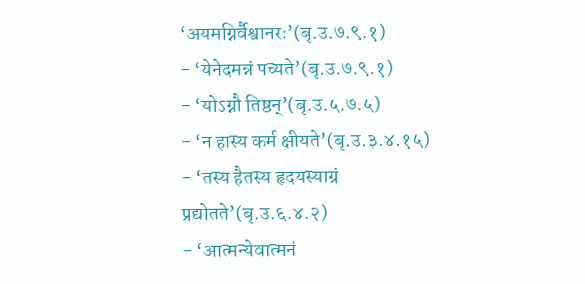‘अयमग्निर्वैश्वानरः’(बृ.उ.७.९.१)
- ‘येनेदमन्नं पच्यते’(बृ.उ.७.९.१)
- ‘योऽग्नौ तिष्ठन्’(बृ.उ.५.७.५)
- ‘न हास्य कर्म क्षीयते’(बृ.उ.३.४.१५)
- ‘तस्य हैतस्य हृदयस्याग्रं प्रद्योतते’(बृ.उ.६.४.२)
- ‘आत्मन्येवात्मनं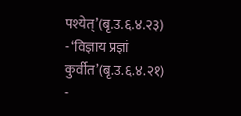पश्येत्’(बृ.उ.६.४.२३)
- ‘विज्ञाय प्रज्ञां कुर्वीत’(बृ.उ.६.४.२१)
-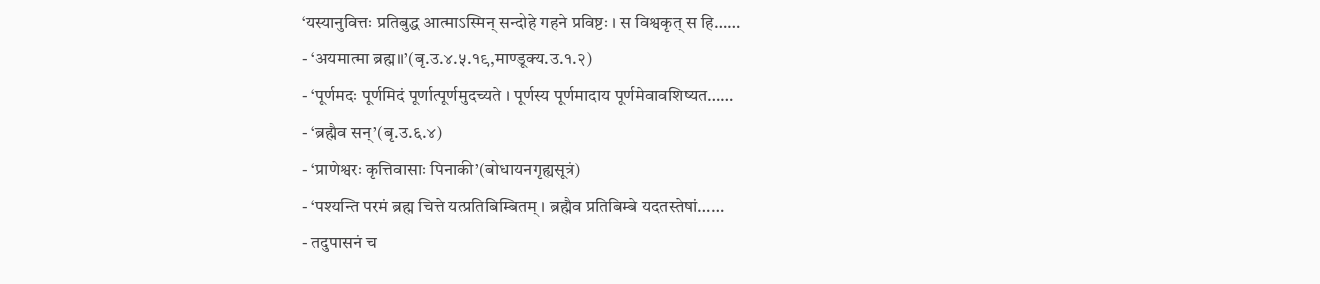‘यस्यानुवित्तः प्रतिबुद्ध आत्माऽस्मिन् सन्दोहे गहने प्रविष्टः । स विश्वकृत् स हि……
- ‘अयमात्मा ब्रह्म॥’(बृ.उ.४.५.१९,माण्डूक्य.उ.१.२)
- ‘पूर्णमदः पूर्णमिदं पूर्णात्पूर्णमुदच्यते । पूर्णस्य पूर्णमादाय पूर्णमेवावशिष्यत……
- ‘ब्रह्मैव सन्’(बृ.उ.६.४)
- ‘प्राणेश्वरः कृत्तिवासाः पिनाकी’(बोधायनगृह्यसूत्रं)
- ‘पश्यन्ति परमं ब्रह्म चित्ते यत्प्रतिबिम्बितम् । ब्रह्मैव प्रतिबिम्बे यदतस्तेषां……
- तदुपासनं च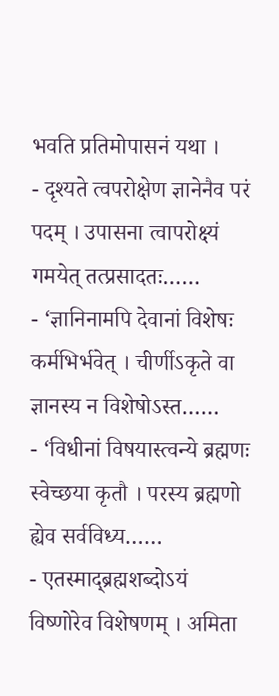भवति प्रतिमोपासनं यथा ।
- दृश्यते त्वपरोक्षेण ज्ञानेनैव परं पदम् । उपासना त्वापरोक्ष्यं गमयेत् तत्प्रसादतः……
- ‘ज्ञानिनामपि देवानां विशेषः कर्मभिर्भवेत् । चीर्णीऽकृते वा ज्ञानस्य न विशेषोऽस्त……
- ‘विधीनां विषयास्त्वन्ये ब्रह्मणः स्वेच्छया कृतौ । परस्य ब्रह्मणो ह्येव सर्वविध्य……
- एतस्माद्ब्रह्मशब्दोऽयं विष्णोरेव विशेषणम् । अमिता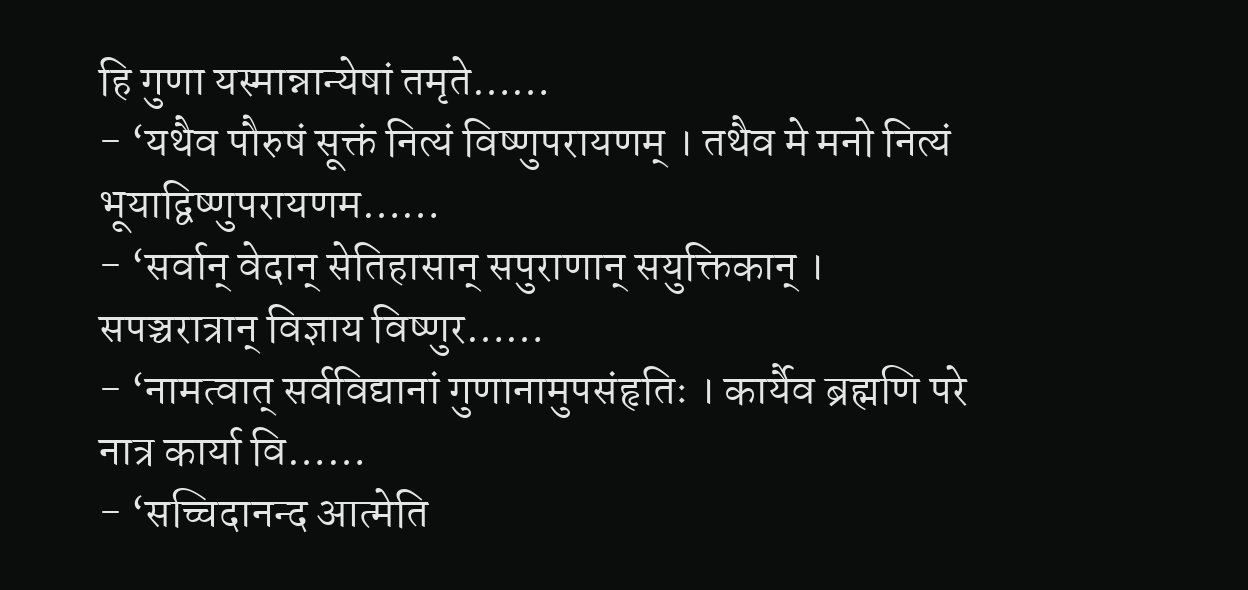हि गुणा यस्मान्नान्येषां तमृते……
- ‘यथैव पौरुषं सूक्तं नित्यं विष्णुपरायणम् । तथैव मे मनो नित्यं भूयाद्विष्णुपरायणम……
- ‘सर्वान् वेदान् सेतिहासान् सपुराणान् सयुक्तिकान् । सपञ्चरात्रान् विज्ञाय विष्णुर……
- ‘नामत्वात् सर्वविद्यानां गुणानामुपसंहृतिः । कार्यैव ब्रह्मणि परे नात्र कार्या वि……
- ‘सच्चिदानन्द आत्मेति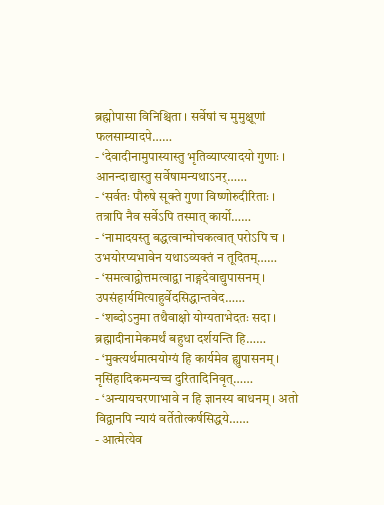ब्रह्मोपासा विनिश्चिता । सर्वेषां च मुमुक्षूणां फलसाम्यादपे……
- ‘देवादीनामुपास्यास्तु भृतिव्याप्त्यादयो गुणाः । आनन्दाद्यास्तु सर्वेषामन्यथाऽनर्……
- ‘सर्वतः पौरुषे सूक्ते गुणा विष्णोरुदीरिताः । तत्रापि नैव सर्वेऽपि तस्मात् कार्यो……
- ‘नामादयस्तु बद्धत्वान्मोचकत्वात् परोऽपि च । उभयोरप्यभावेन यथाऽव्यक्तं न तूदितम्……
- ‘समत्वाद्वोत्तमत्वाद्वा नाङ्गदेवाद्युपासनम् । उपसंहार्यमित्याहुर्वेदसिद्धान्तवेद……
- ‘शब्दोऽनुमा तथैवाक्षो योग्यताभेदतः सदा । ब्रह्मादीनामेकमर्थं बहुधा दर्शयन्ति हि……
- ‘मुक्त्यर्थमात्मयोग्यं हि कार्यमेव ह्युपासनम् । नृसिंहादिकमन्यच्च दुरितादिनिवृत्……
- ‘अन्यायचरणाभावे न हि ज्ञानस्य बाधनम् । अतो विद्वानपि न्यायं वर्तेतोत्कर्षसिद्धये……
- आत्मेत्येव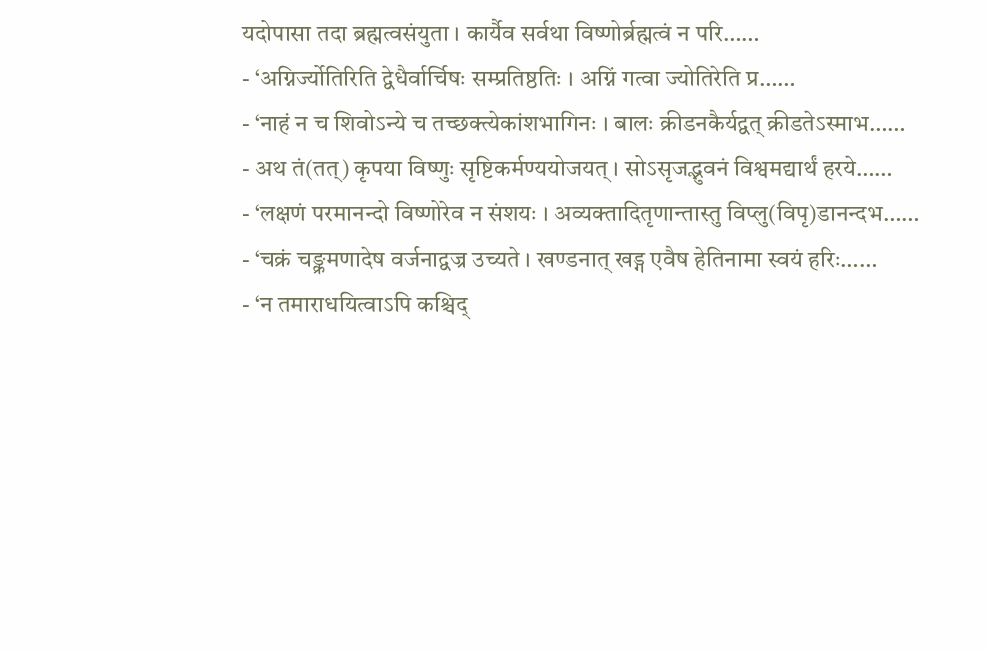यदोपासा तदा ब्रह्मत्वसंयुता । कार्यैव सर्वथा विष्णोर्ब्रह्मत्वं न परि……
- ‘अग्निर्ज्योतिरिति द्वेधैर्वार्चिषः सम्प्रतिष्ठतिः । अग्निं गत्वा ज्योतिरेति प्र……
- ‘नाहं न च शिवोऽन्ये च तच्छक्त्येकांशभागिनः । बालः क्रीडनकैर्यद्वत् क्रीडतेऽस्माभ……
- अथ तं(तत्) कृपया विष्णुः सृष्टिकर्मण्ययोजयत् । सोऽसृजद्भुवनं विश्वमद्यार्थं हरये……
- ‘लक्षणं परमानन्दो विष्णोरेव न संशयः । अव्यक्तादितृणान्तास्तु विप्लु(विपृ)डानन्दभ……
- ‘चक्रं चङ्क्रमणादेष वर्जनाद्वज्र उच्यते । खण्डनात् खड्ग एवैष हेतिनामा स्वयं हरिः……
- ‘न तमाराधयित्वाऽपि कश्चिद्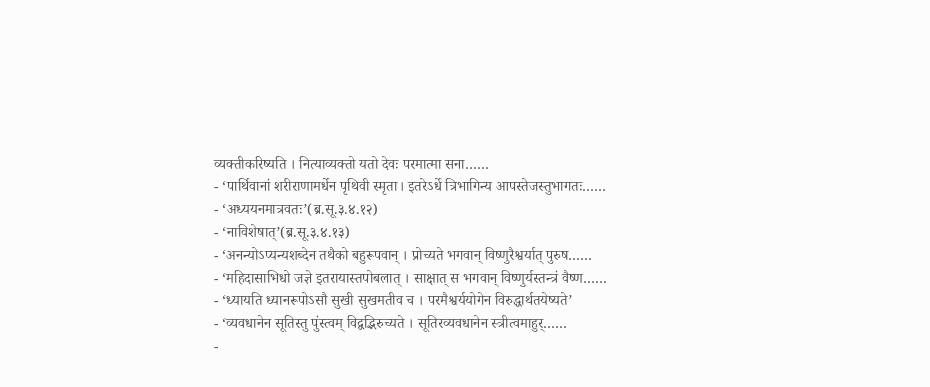व्यक्तीकरिष्यति । नित्याव्यक्तो यतो देवः परमात्मा सना……
- ‘पार्थिवानां शरीराणामर्धेन पृथिवी स्मृता। इतरेऽर्धे त्रिभागिन्य आपस्तेजस्तुभागतः……
- ‘अध्ययनमात्रवतः’(ब्र.सू.३.४.१२)
- ‘नाविशेषात्’(ब्र.सू.३.४.१३)
- ‘अनन्योऽप्यन्यशब्देन तथैको बहुरूपवान् । प्रोच्यते भगवान् विष्णुरैश्वर्यात् पुरुष……
- ‘महिदासाभिधो जज्ञे इतरायास्तपोबलात् । साक्षात् स भगवान् विष्णुर्यस्तन्त्रं वैष्ण……
- ‘ध्यायति ध्यानरूपोऽसौ सुखी सुखमतीव च । परमैश्वर्ययोगेन विरुद्धार्थतयेष्यते’
- ‘व्यवधानेन सूतिस्तु पुंस्त्वम् विद्वद्भिरुच्यते । सूतिरव्यवधानेन स्त्रीत्वमाहुर्……
-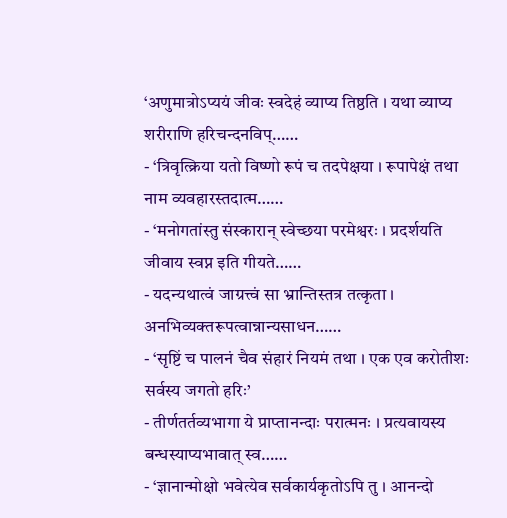‘अणुमात्रोऽप्ययं जीवः स्वदेहं व्याप्य तिष्ठति । यथा व्याप्य शरीराणि हरिचन्दनविप्……
- ‘त्रिवृत्क्रिया यतो विष्णो रूपं च तदपेक्षया । रूपापेक्षं तथा नाम व्यवहारस्तदात्म……
- ‘मनोगतांस्तु संस्कारान् स्वेच्छया परमेश्वरः । प्रदर्शयति जीवाय स्वप्न इति गीयते……
- यदन्यथात्वं जाग्रत्त्वं सा भ्रान्तिस्तत्र तत्कृता । अनभिव्यक्तरूपत्वान्नान्यसाधन……
- ‘सृष्टिं च पालनं चैव संहारं नियमं तथा । एक एव करोतीशः सर्वस्य जगतो हरिः’
- तीर्णतर्तव्यभागा ये प्राप्तानन्दाः परात्मनः । प्रत्यवायस्य बन्धस्याप्यभावात् स्व……
- ‘ज्ञानान्मोक्षो भवेत्येव सर्वकार्यकृतोऽपि तु । आनन्दो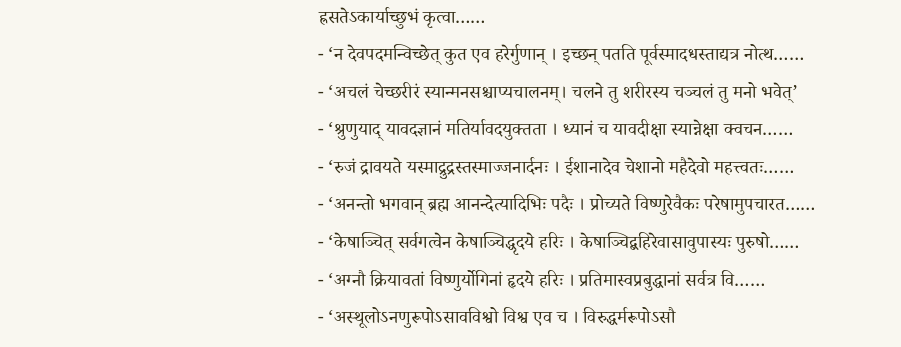ह्रसतेऽकार्याच्छुभं कृत्वा……
- ‘न देवपदमन्विच्छेत् कुत एव हरेर्गुणान् । इच्छन् पतति पूर्वस्मादधस्ताद्यत्र नोत्थ……
- ‘अचलं चेच्छरीरं स्यान्मनसश्चाप्यचालनम्। चलने तु शरीरस्य चञ्चलं तु मनो भवेत्’
- ‘श्रुणुयाद् यावदज्ञानं मतिर्यावदयुक्तता । ध्यानं च यावदीक्षा स्यान्नेक्षा क्वचन……
- ‘रुजं द्रावयते यस्माद्रुद्रस्तस्माज्जनार्दनः । ईशानादेव चेशानो महैदेवो महत्त्वतः……
- ‘अनन्तो भगवान् ब्रह्म आनन्देत्यादिभिः पदैः । प्रोच्यते विष्णुरेवैकः परेषामुपचारत……
- ‘केषाञ्चित् सर्वगत्वेन केषाञ्चिद्धृदये हरिः । केषाञ्चिद्बहिरेवासावुपास्यः पुरुषो……
- ‘अग्नौ क्रियावतां विष्णुर्योगिनां हृदये हरिः । प्रतिमास्वप्रबुद्धानां सर्वत्र वि……
- ‘अस्थूलोऽनणुरूपोऽसावविश्वो विश्व एव च । विरुद्धर्मरूपोऽसौ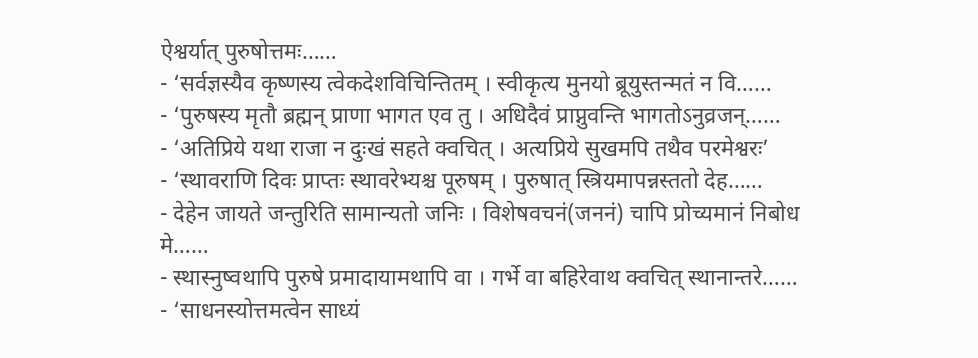ऐश्वर्यात् पुरुषोत्तमः……
- ‘सर्वज्ञस्यैव कृष्णस्य त्वेकदेशविचिन्तितम् । स्वीकृत्य मुनयो ब्रूयुस्तन्मतं न वि……
- ‘पुरुषस्य मृतौ ब्रह्मन् प्राणा भागत एव तु । अधिदैवं प्राप्नुवन्ति भागतोऽनुव्रजन्……
- ‘अतिप्रिये यथा राजा न दुःखं सहते क्वचित् । अत्यप्रिये सुखमपि तथैव परमेश्वरः’
- ‘स्थावराणि दिवः प्राप्तः स्थावरेभ्यश्च पूरुषम् । पुरुषात् स्त्रियमापन्नस्ततो देह……
- देहेन जायते जन्तुरिति सामान्यतो जनिः । विशेषवचनं(जननं) चापि प्रोच्यमानं निबोध मे……
- स्थास्नुष्वथापि पुरुषे प्रमादायामथापि वा । गर्भे वा बहिरेवाथ क्वचित् स्थानान्तरे……
- ‘साधनस्योत्तमत्वेन साध्यं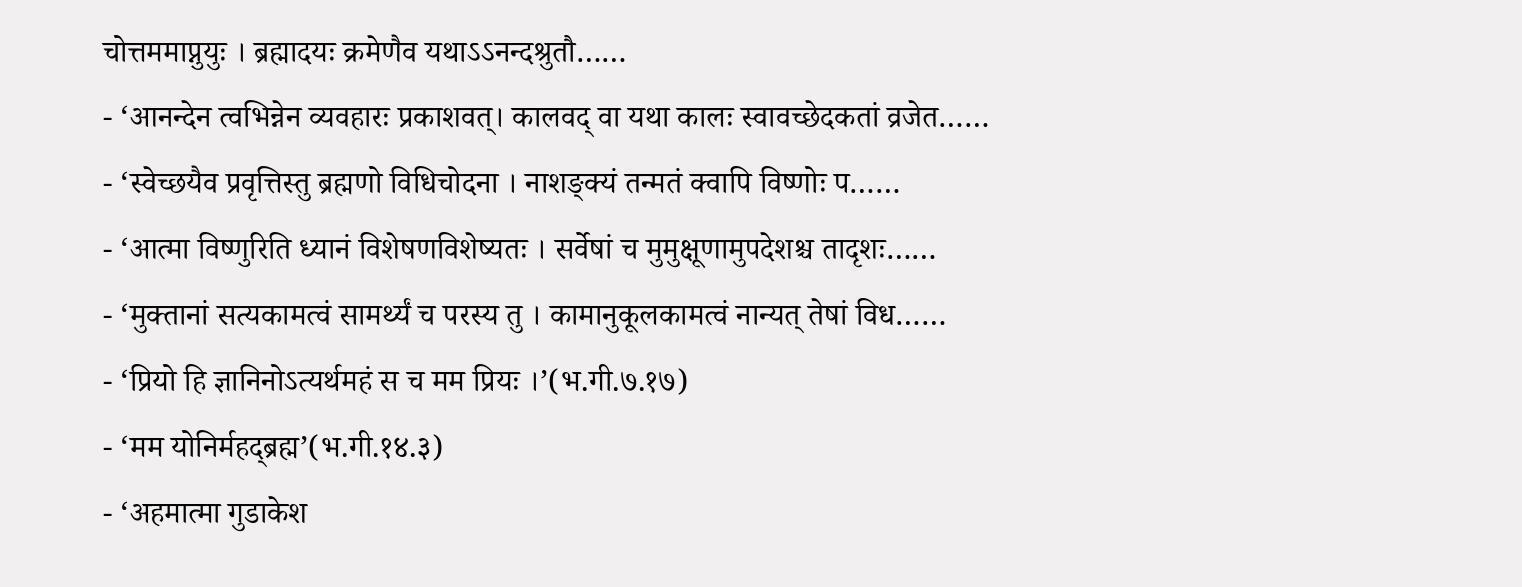चोत्तममाप्नुयुः । ब्रह्मादयः क्रमेणैव यथाऽऽनन्दश्रुतौ……
- ‘आनन्देन त्वभिन्नेन व्यवहारः प्रकाशवत्। कालवद् वा यथा कालः स्वावच्छेदकतां व्रजेत……
- ‘स्वेच्छयैव प्रवृत्तिस्तु ब्रह्मणो विधिचोदना । नाशङ्क्यं तन्मतं क्वापि विष्णोः प……
- ‘आत्मा विष्णुरिति ध्यानं विशेषणविशेष्यतः । सर्वेषां च मुमुक्षूणामुपदेशश्च तादृशः……
- ‘मुक्तानां सत्यकामत्वं सामर्थ्यं च परस्य तु । कामानुकूलकामत्वं नान्यत् तेषां विध……
- ‘प्रियो हि ज्ञानिनोऽत्यर्थमहं स च मम प्रियः ।’(भ.गी.७.१७)
- ‘मम योनिर्महद्ब्रह्म’(भ.गी.१४.३)
- ‘अहमात्मा गुडाकेश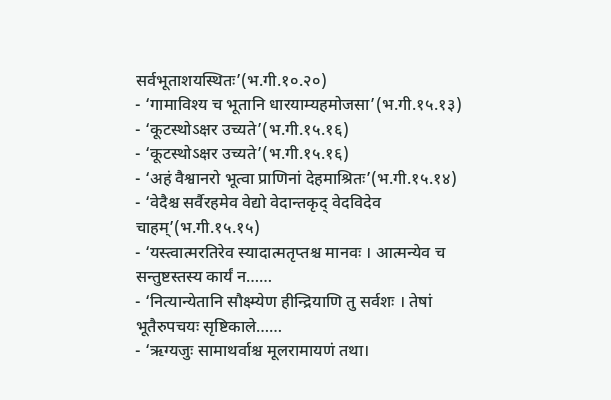सर्वभूताशयस्थितः’(भ.गी.१०.२०)
- ‘गामाविश्य च भूतानि धारयाम्यहमोजसा’(भ.गी.१५.१३)
- ‘कूटस्थोऽक्षर उच्यते’(भ.गी.१५.१६)
- ‘कूटस्थोऽक्षर उच्यते’(भ.गी.१५.१६)
- ‘अहं वैश्वानरो भूत्वा प्राणिनां देहमाश्रितः’(भ.गी.१५.१४)
- ‘वेदैश्च सर्वैरहमेव वेद्यो वेदान्तकृद् वेदविदेव चाहम्’(भ.गी.१५.१५)
- ‘यस्त्वात्मरतिरेव स्यादात्मतृप्तश्च मानवः । आत्मन्येव च सन्तुष्टस्तस्य कार्यं न……
- ‘नित्यान्येतानि सौक्ष्म्येण हीन्द्रियाणि तु सर्वशः । तेषां भूतैरुपचयः सृष्टिकाले……
- ‘ऋग्यजुः सामाथर्वाश्च मूलरामायणं तथा।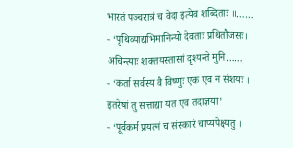भारतं पञ्चरात्रं च वेदा इत्येव शब्दिताः ॥……
- ‘पृथिव्याद्यभिमानिन्यो देवताः प्रथितौजसः। अचिन्त्याः शक्तयस्तासां दृश्यन्ते मुनि……
- ‘कर्ता सर्वस्य वै विष्णुः एक एव न संशयः । इतरेषां तु सत्ताद्या यत एव तदाज्ञया’
- ‘पूर्वकर्म प्रयत्नं च संस्कारं चाप्यपेक्ष्यतु ।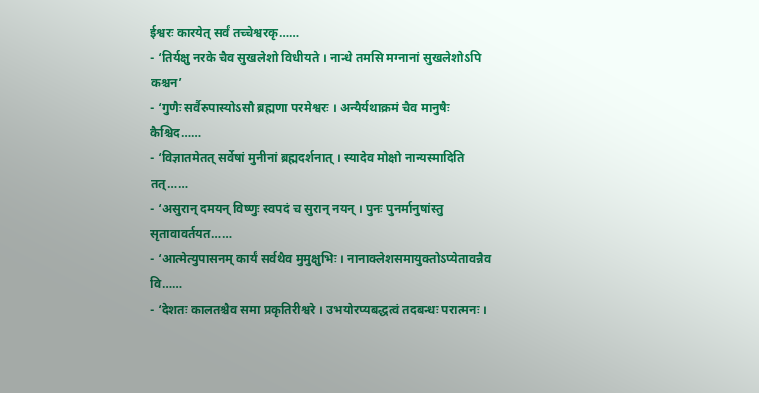ईश्वरः कारयेत् सर्वं तच्चेश्वरकृ……
- ‘तिर्यक्षु नरके चैव सुखलेशो विधीयते । नान्धे तमसि मग्नानां सुखलेशोऽपि कश्चन’
- ‘गुणैः सर्वैरुपास्योऽसौ ब्रह्मणा परमेश्वरः । अन्यैर्यथाक्रमं चैव मानुषैः कैश्चिद……
- ‘विज्ञातमेतत् सर्वेषां मुनीनां ब्रह्मदर्शनात् । स्यादेव मोक्षो नान्यस्मादिति तत्……
- ‘असुरान् दमयन् विष्णुः स्वपदं च सुरान् नयन् । पुनः पुनर्मानुषांस्तु सृतावावर्तयत……
- ‘आत्मेत्युपासनम् कार्यं सर्वथैव मुमुक्षुभिः । नानाक्लेशसमायुक्तोऽप्येतावन्नैव वि……
- ‘देशतः कालतश्चैव समा प्रकृतिरीश्वरे । उभयोरप्यबद्धत्वं तदबन्धः परात्मनः ।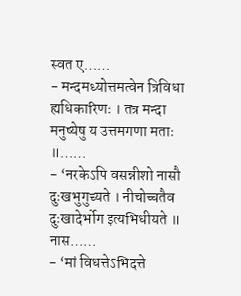स्वत ए……
- मन्दमध्योत्तमत्वेन त्रिविधा ह्यधिकारिणः । तत्र मन्दा मनुष्येषु य उत्तमगणा मताः ॥……
- ‘नरकेऽपि वसन्नीशो नासौ दुःखभुगुच्यते । नीचोच्चतैव दुःखादेर्भोग इत्यभिधीयते ॥ नास……
- ‘मां विधत्तेऽभिदत्ते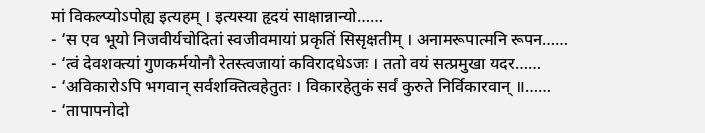मां विकल्प्योऽपोह्य इत्यहम् । इत्यस्या हृदयं साक्षान्नान्यो……
- ‘स एव भूयो निजवीर्यचोदितां स्वजीवमायां प्रकृतिं सिसृक्षतीम् । अनामरूपात्मनि रूपन……
- ‘त्वं देवशक्त्यां गुणकर्मयोनौ रेतस्त्वजायां कविरादधेऽजः । ततो वयं सत्प्रमुखा यदर……
- ‘अविकारोऽपि भगवान् सर्वशक्तित्वहेतुतः । विकारहेतुकं सर्वं कुरुते निर्विकारवान् ॥……
- ‘तापापनोदो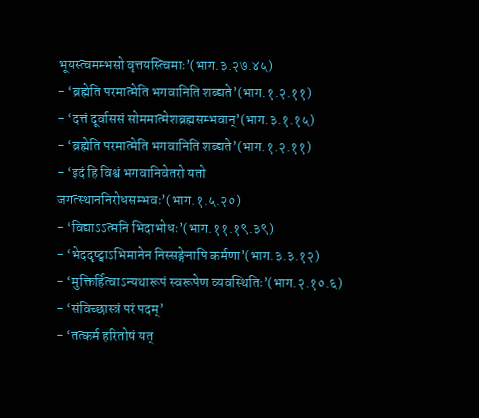भूयस्त्वमम्भसो वृत्तयस्त्विमाः’(भाग.३.२७.४५)
- ‘ब्रह्मेति परमात्मेति भगवानिति शब्द्यते’(भाग.१.२.११)
- ‘दत्तं दूर्वाससं सोममात्मेशब्रह्मसम्भवान्’(भाग.३.१.१५)
- ‘ब्रह्मेति परमात्मेति भगवानिति शब्द्यते’(भाग.१.२.११)
- ‘इदं हि विश्वं भगवानिवेतरो यतो जगत्स्थाननिरोधसम्भवः’(भाग.१.५.२०)
- ‘विद्याऽऽत्मनि भिदाभोधः’(भाग.११.१९.३९)
- ‘भेददृष्ट्वाऽभिमानेन निस्सङ्गेनापि कर्मणा’(भाग.३.३.१२)
- ‘मुक्तिर्हित्वाऽन्यथारूपं स्वरूपेण व्यवस्थितिः’(भाग.२.१०.६)
- ‘संविच्छास्त्रं परं पदम्’
- ‘तत्कर्म हरितोषं यत्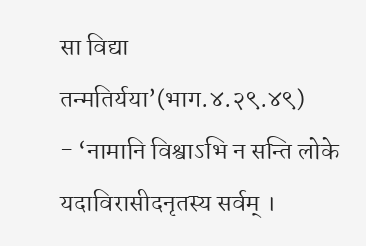सा विद्या तन्मतिर्यया’(भाग.४.२९.४९)
- ‘नामानि विश्वाऽभि न सन्ति लोके यदाविरासीदनृतस्य सर्वम् ।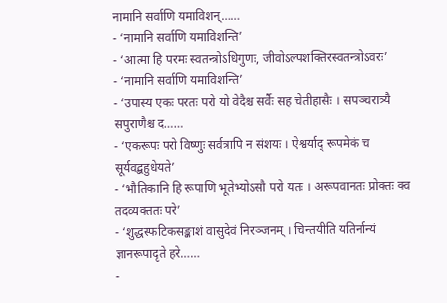नामानि सर्वाणि यमाविशन्……
- ‘नामानि सर्वाणि यमाविशन्ति’
- ‘आत्मा हि परमः स्वतन्त्रोऽधिगुणः, जीवोऽल्पशक्तिरस्वतन्त्रोऽवरः’
- ‘नामानि सर्वाणि यमाविशन्ति’
- ‘उपास्य एकः परतः परो यो वेदैश्च सर्वैः सह चेतीहासैः । सपञ्चरात्र्यै सपुराणैश्च द……
- ‘एकरूपः परो विष्णुः सर्वत्रापि न संशयः । ऐश्वर्याद् रूपमेकं च सूर्यवद्बहुधेयते’
- ‘भौतिकानि हि रूपाणि भूतेभ्योऽसौ परो यतः । अरूपवानतः प्रोक्तः क्व तदव्यक्ततः परे’
- ‘शुद्धस्फटिकसङ्काशं वासुदेवं निरञ्जनम् । चिन्तयीति यतिर्नान्यं ज्ञानरूपादृते हरे……
-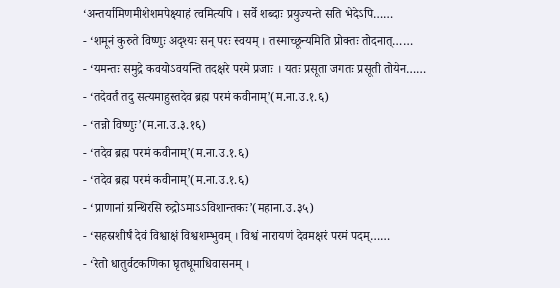‘अन्तर्यामिणमीशेशमपेक्ष्याहं त्वमित्यपि । सर्वे शब्दाः प्रयुज्यन्ते सति भेदेऽपि……
- ‘शमूनं कुरुते विष्णुः अदृश्यः सन् परः स्वयम् । तस्माच्छून्यमिति प्रोक्तः तोदनात्……
- ‘यमन्तः समुद्रे कवयोऽवयन्ति तदक्षरे परमे प्रजाः । यतः प्रसूता जगतः प्रसूती तोयेन……
- ‘तदेवर्तं तदु सत्यमाहुस्तदेव ब्रह्म परमं कवीनाम्’(म.ना.उ.१.६)
- ‘तन्नो विष्णुः’(म.ना.उ.३.१६)
- ‘तदेव ब्रह्म परमं कवीनाम्’(म.ना.उ.१.६)
- ‘तदेव ब्रह्म परमं कवीनाम्’(म.ना.उ.१.६)
- ‘प्राणानां ग्रन्थिरसि रुद्रोऽमाऽऽविशान्तकः’(महाना.उ.३५)
- ‘सहस्रशीर्षं देवं विश्वाक्षं विश्वशम्भुवम् । विश्वं नारायणं देवमक्षरं परमं पदम्……
- ‘रेतो धातुर्वटकणिका घृतधूमाधिवासनम् ।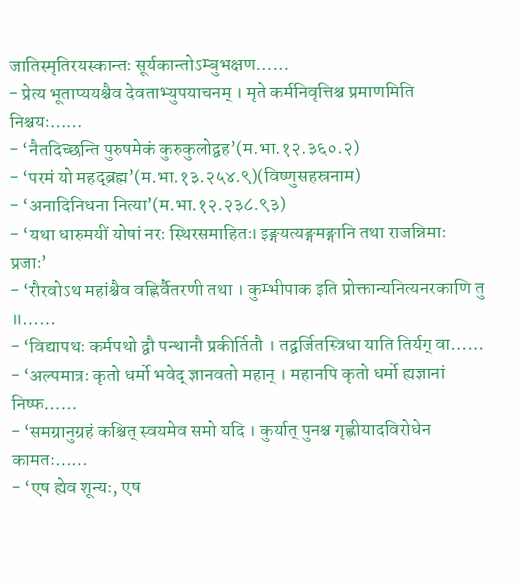जातिस्मृतिरयस्कान्तः सूर्यकान्तोऽम्बुभक्षण……
- प्रेत्य भूताप्ययश्चैव देवताभ्युपयाचनम् । मृते कर्मनिवृत्तिश्च प्रमाणमिति निश्चयः……
- ‘नैतदिच्छन्ति पुरुषमेकं कुरुकुलोद्वह’(म.भा.१२.३६०.२)
- ‘परमं यो महद्ब्रह्म’(म.भा.१३.२५४.९)(विष्णुसहस्रनाम)
- ‘अनादिनिधना नित्या’(म.भा.१२.२३८.९३)
- ‘यथा धारुमयीं योषां नरः स्थिरसमाहितः। इङ्गयत्यङ्गमङ्गानि तथा राजन्निमाः प्रजाः’
- ‘रौरवोऽथ महांश्चैव वह्निर्वैतरणी तथा । कुम्भीपाक इति प्रोक्तान्यनित्यनरकाणि तु ॥……
- ‘विद्यापथः कर्मपथो द्वौ पन्थानौ प्रकीर्तितौ । तद्वर्जितस्त्रिधा याति तिर्यग् वा……
- ‘अल्पमात्रः कृतो धर्मो भवेद् ज्ञानवतो महान् । महानपि कृतो धर्मो ह्यज्ञानां निष्फ……
- ‘समग्रानुग्रहं कश्चित् स्वयमेव समो यदि । कुर्यात् पुनश्च गृह्णीयादविरोधेन कामतः……
- ‘एष ह्येव शून्यः, एष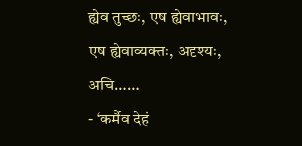ह्येव तुच्छः, एष ह्येवाभावः, एष ह्येवाव्यक्तः, अदृश्यः, अचि……
- ‘कर्मैव देहं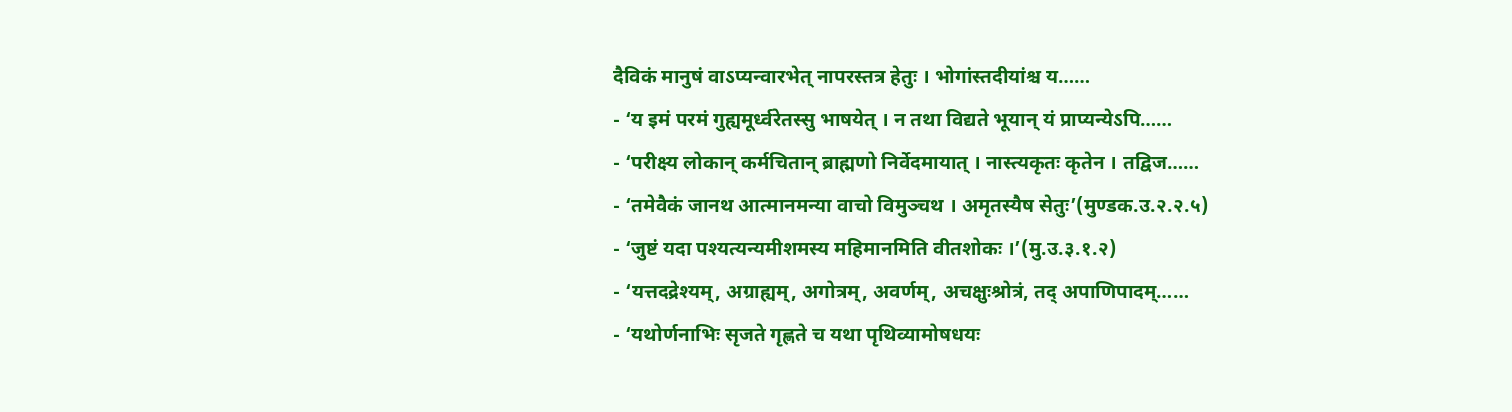दैविकं मानुषं वाऽप्यन्वारभेत् नापरस्तत्र हेतुः । भोगांस्तदीयांश्च य……
- ‘य इमं परमं गुह्यमूर्ध्वरेतस्सु भाषयेत् । न तथा विद्यते भूयान् यं प्राप्यन्येऽपि……
- ‘परीक्ष्य लोकान् कर्मचितान् ब्राह्मणो निर्वेदमायात् । नास्त्यकृतः कृतेन । तद्विज……
- ‘तमेवैकं जानथ आत्मानमन्या वाचो विमुञ्चथ । अमृतस्यैष सेतुः’(मुण्डक.उ.२.२.५)
- ‘जुष्टं यदा पश्यत्यन्यमीशमस्य महिमानमिति वीतशोकः ।’(मु.उ.३.१.२)
- ‘यत्तदद्रेश्यम्, अग्राह्यम्, अगोत्रम्, अवर्णम्, अचक्षुःश्रोत्रं, तद् अपाणिपादम्……
- ‘यथोर्णनाभिः सृजते गृह्णते च यथा पृथिव्यामोषधयः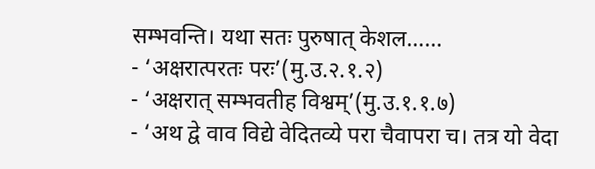सम्भवन्ति। यथा सतः पुरुषात् केशल……
- ‘अक्षरात्परतः परः’(मु.उ.२.१.२)
- ‘अक्षरात् सम्भवतीह विश्वम्’(मु.उ.१.१.७)
- ‘अथ द्वे वाव विद्ये वेदितव्ये परा चैवापरा च। तत्र यो वेदा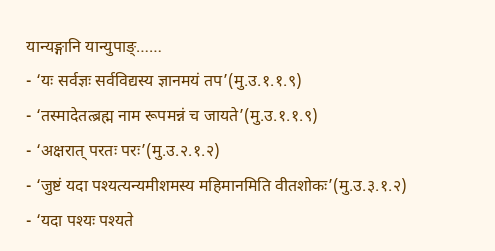यान्यङ्गानि यान्युपाङ्……
- ‘यः सर्वज्ञः सर्वविद्यस्य ज्ञानमयं तप’(मु.उ.१.१.९)
- ‘तस्मादेतत्ब्रह्म नाम रूपमन्नं च जायते’(मु.उ.१.१.९)
- ‘अक्षरात् परतः परः’(मु.उ.२.१.२)
- ‘जुष्टं यदा पश्यत्यन्यमीशमस्य महिमानमिति वीतशोकः’(मु.उ.३.१.२)
- ‘यदा पश्यः पश्यते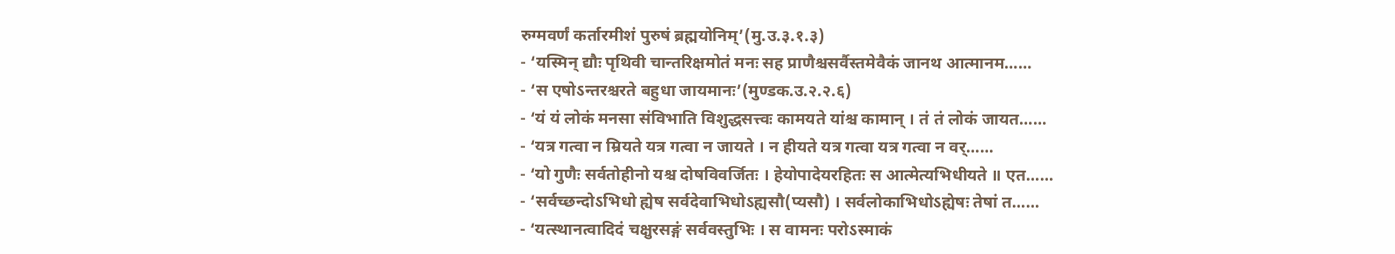रुग्मवर्णं कर्तारमीशं पुरुषं ब्रह्मयोनिम्’(मु.उ.३.१.३)
- ‘यस्मिन् द्यौः पृथिवी चान्तरिक्षमोतं मनः सह प्राणैश्चसर्वैस्तमेवैकं जानथ आत्मानम……
- ‘स एषोऽन्तरश्चरते बहुधा जायमानः’(मुण्डक.उ.२.२.६)
- ‘यं यं लोकं मनसा संविभाति विशुद्धसत्त्वः कामयते यांश्च कामान् । तं तं लोकं जायत……
- ‘यत्र गत्वा न म्रियते यत्र गत्वा न जायते । न हीयते यत्र गत्वा यत्र गत्वा न वर्……
- ‘यो गुणैः सर्वतोहीनो यश्च दोषविवर्जितः । हेयोपादेयरहितः स आत्मेत्यभिधीयते ॥ एत……
- ‘सर्वच्छन्दोऽभिधो ह्येष सर्वदेवाभिधोऽह्यसौ(प्यसौ) । सर्वलोकाभिधोऽह्येषः तेषां त……
- ‘यत्स्थानत्वादिदं चक्षुरसङ्गं सर्ववस्तुभिः । स वामनः परोऽस्माकं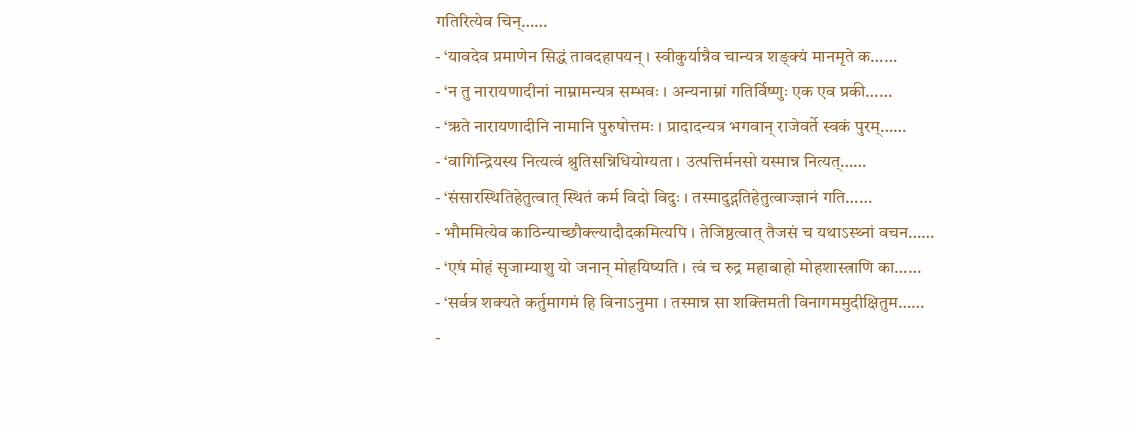गतिरित्येव चिन्……
- ‘यावदेव प्रमाणेन सिद्धं तावदहापयन् । स्वीकुर्यान्नैव चान्यत्र शङ्क्यं मानमृते क……
- ‘न तु नारायणादीनां नाम्नामन्यत्र सम्भवः । अन्यनाम्नां गतिर्विष्णुः एक एव प्रकी……
- ‘ऋते नारायणादीनि नामानि पुरुषोत्तमः । प्रादादन्यत्र भगवान् राजेवर्ते स्वकं पुरम्……
- ‘वागिन्द्रियस्य नित्यत्वं श्रुतिसन्निधियोग्यता । उत्पत्तिर्मनसो यस्मान्न नित्यत्……
- ‘संसारस्थितिहेतुत्वात् स्थितं कर्म विदो विदुः । तस्मादुद्गतिहेतुत्वाज्ज्ञानं गति……
- भौममित्येव काठिन्याच्छौक्ल्यादौदकमित्यपि । तेजिष्ठत्वात् तैजसं च यथाऽस्थ्नां वचन……
- ‘एषं मोहं सृजाम्याशु यो जनान् मोहयिष्यति । त्वं च रुद्र महाबाहो मोहशास्त्राणि का……
- ‘सर्वत्र शक्यते कर्तुमागमं हि विनाऽनुमा । तस्मान्न सा शक्तिमती विनागममुदीक्षितुम……
-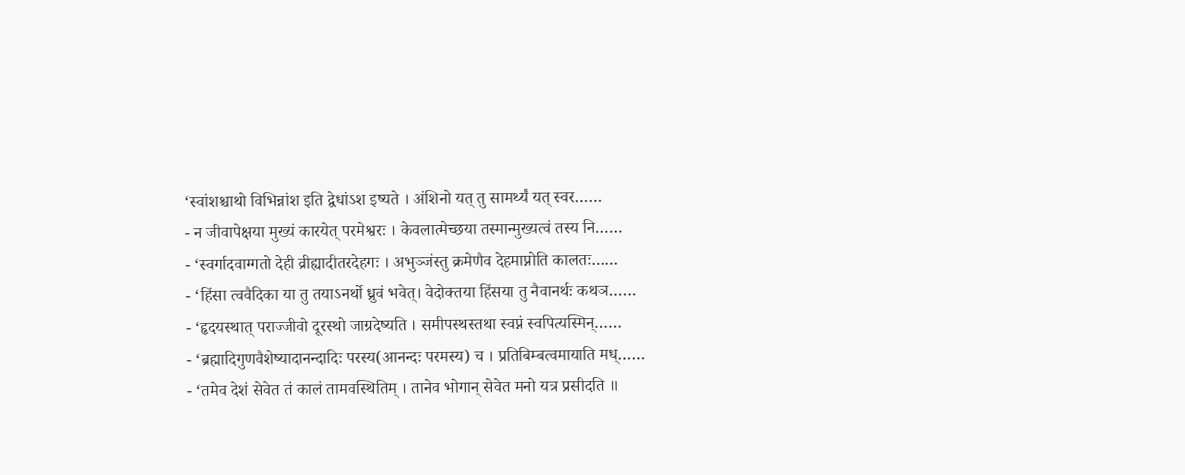‘स्वांशश्चाथो विभिन्नांश इति द्वेधांऽश इष्यते । अंशिनो यत् तु सामर्थ्यं यत् स्वर……
- न जीवापेक्षया मुख्यं कारयेत् परमेश्वरः । केवलात्मेच्छया तस्मान्मुख्यत्वं तस्य नि……
- ‘स्वर्गादवाग्गतो देही व्रीह्यादीतरदेहगः । अभुञ्जंस्तु क्रमेणैव देहमाप्नोति कालतः……
- ‘हिंसा त्ववैदिका या तु तयाऽनर्थो ध्रुवं भवेत्। वेदोक्तया हिंसया तु नैवानर्थः कथञ……
- ‘हृदयस्थात् पराज्जीवो दूरस्थो जाग्रदेष्यति । समीपस्थस्तथा स्वप्नं स्वपित्यस्मिन्……
- ‘ब्रह्मादिगुणवैशेष्यादानन्दादिः परस्य(आनन्दः परमस्य) च । प्रतिबिम्बत्वमायाति मध्……
- ‘तमेव देशं सेवेत तं कालं तामवस्थितिम् । तानेव भोगान् सेवेत मनो यत्र प्रसीदति ॥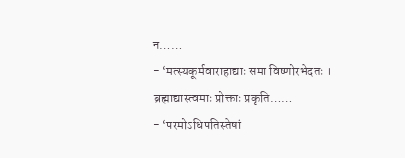न……
- ‘मत्स्यकूर्मवाराहाद्याः समा विष्णोरभेदतः । ब्रह्माद्यास्त्वमाः प्रोक्ताः प्रकृति……
- ‘परमोऽधिपतिस्तेषां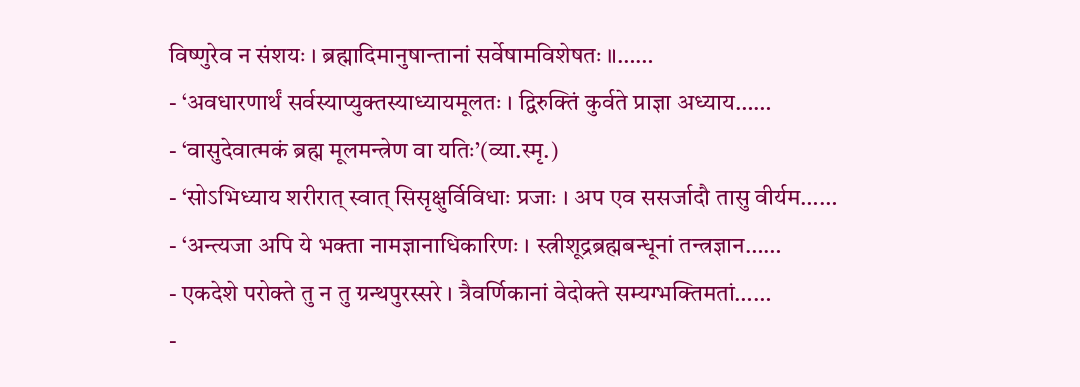विष्णुरेव न संशयः । ब्रह्मादिमानुषान्तानां सर्वेषामविशेषतः ॥……
- ‘अवधारणार्थं सर्वस्याप्युक्तस्याध्यायमूलतः । द्विरुक्तिं कुर्वते प्राज्ञा अध्याय……
- ‘वासुदेवात्मकं ब्रह्म मूलमन्त्रेण वा यतिः’(व्या.स्मृ.)
- ‘सोऽभिध्याय शरीरात् स्वात् सिसृक्षुर्विविधाः प्रजाः । अप एव ससर्जादौ तासु वीर्यम……
- ‘अन्त्यजा अपि ये भक्ता नामज्ञानाधिकारिणः । स्त्रीशूद्रब्रह्मबन्धूनां तन्त्रज्ञान……
- एकदेशे परोक्ते तु न तु ग्रन्थपुरस्सरे । त्रैवर्णिकानां वेदोक्ते सम्यग्भक्तिमतां……
-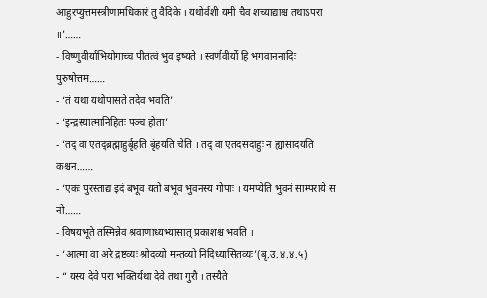आहुरप्युत्तमस्त्रीणामधिकारं तु वैदिके । यथोर्वशी यमी चैव शच्याद्याश्च तथाऽपरा ॥’……
- विष्णुवीर्याभियोगाच्च पीतत्वं भुव इष्यते । स्वर्णवीर्यो हि भगवाननादिः पुरुषोत्तम……
- ‘तं यथा यथोपासते तदेव भवति’
- ‘इन्द्रस्यात्मानिहितः पञ्च होता’
- ‘तद् वा एतद्ब्रह्माहुर्बृहति बृंहयति चेति । तद् वा एतदसदाहुः न ह्यासादयति कश्चन……
- ‘एकः पुरस्ताद्य इदं बभूव यतो बभूव भुवनस्य गोपाः । यमप्येति भुवनं साम्पराये स नो……
- विषयभूते तस्मिन्नेव श्रवाणाध्यभ्यासात् प्रकाशश्च भवति ।
- ‘आत्मा वा अरे द्रष्टव्यः श्रोदव्यो मन्तव्यो निदिध्यासितव्यः’(बृ.उ.४.४.५)
- “ यस्य देवे परा भक्तिर्यथा देवे तथा गुरौ । तस्यैते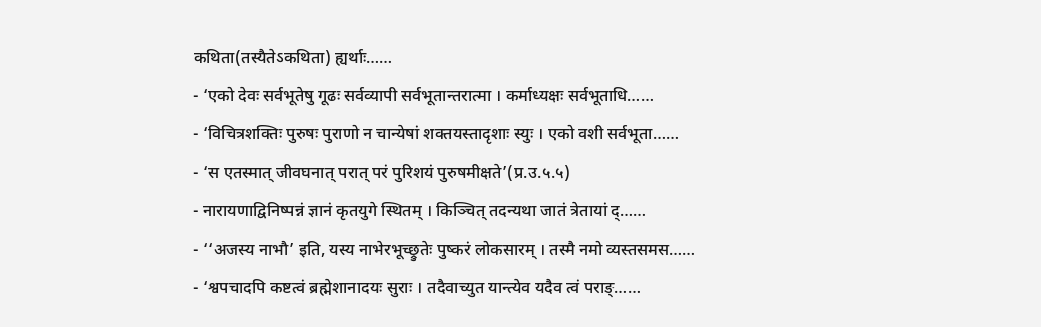कथिता(तस्यैतेऽकथिता) ह्यर्थाः……
- ‘एको देवः सर्वभूतेषु गूढः सर्वव्यापी सर्वभूतान्तरात्मा । कर्माध्यक्षः सर्वभूताधि……
- ‘विचित्रशक्तिः पुरुषः पुराणो न चान्येषां शक्तयस्तादृशाः स्युः । एको वशी सर्वभूता……
- ‘स एतस्मात् जीवघनात् परात् परं पुरिशयं पुरुषमीक्षते’(प्र.उ.५.५)
- नारायणाद्विनिष्पन्नं ज्ञानं कृतयुगे स्थितम् । किञ्चित् तदन्यथा जातं त्रेतायां द्……
- ‘‘अजस्य नाभौ’ इति, यस्य नाभेरभूच्छ्रुतेः पुष्करं लोकसारम् । तस्मै नमो व्यस्तसमस……
- ‘श्वपचादपि कष्टत्वं ब्रह्मेशानादयः सुराः । तदैवाच्युत यान्त्येव यदैव त्वं पराङ्……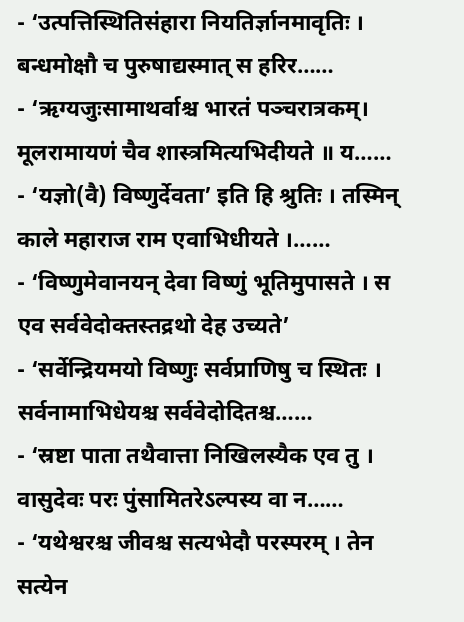- ‘उत्पत्तिस्थितिसंहारा नियतिर्ज्ञानमावृतिः । बन्धमोक्षौ च पुरुषाद्यस्मात् स हरिर……
- ‘ऋग्यजुःसामाथर्वाश्च भारतं पञ्चरात्रकम्। मूलरामायणं चैव शास्त्रमित्यभिदीयते ॥ य……
- ‘यज्ञो(वै) विष्णुर्देवता’ इति हि श्रुतिः । तस्मिन् काले महाराज राम एवाभिधीयते ।……
- ‘विष्णुमेवानयन् देवा विष्णुं भूतिमुपासते । स एव सर्ववेदोक्तस्तद्रथो देह उच्यते’
- ‘सर्वेन्द्रियमयो विष्णुः सर्वप्राणिषु च स्थितः । सर्वनामाभिधेयश्च सर्ववेदोदितश्च……
- ‘स्रष्टा पाता तथैवात्ता निखिलस्यैक एव तु । वासुदेवः परः पुंसामितरेऽल्पस्य वा न……
- ‘यथेश्वरश्च जीवश्च सत्यभेदौ परस्परम् । तेन सत्येन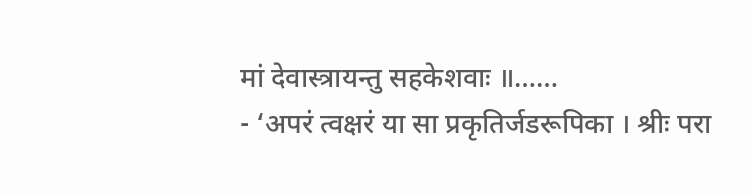मां देवास्त्रायन्तु सहकेशवाः ॥……
- ‘अपरं त्वक्षरं या सा प्रकृतिर्जडरूपिका । श्रीः परा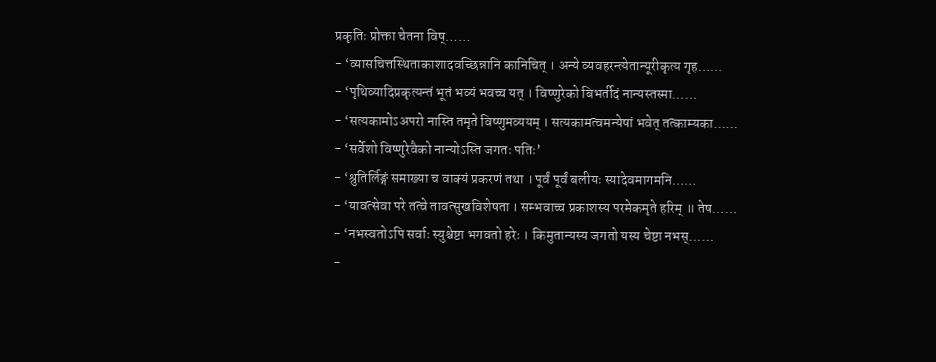प्रकृतिः प्रोक्ता चेतना विष्……
- ‘व्यासचित्तस्थिताकाशादवच्छिन्नानि कानिचित् । अन्ये व्यवहरन्त्येतान्यूरीकृत्य गृह……
- ‘पृथिव्यादिप्रकृत्यन्तं भूतं भव्यं भवच्च यत् । विष्णुरेको बिभर्तीदं नान्यस्तस्मा……
- ‘सत्यकामोऽअपरो नास्ति तमृते विष्णुमव्ययम् । सत्यकामत्वमन्येषां भवेत् तत्काम्यका……
- ‘सर्वेशो विष्णुरेवैको नान्योऽस्ति जगतः पतिः’
- ‘श्रुतिर्लिङ्गं समाख्या च वाक्यं प्रकरणं तथा । पूर्वं पूर्वं बलीयः स्यादेवमागमनि……
- ‘यावत्सेवा परे तत्वे तावत्सुखविशेषता । सम्भवाच्च प्रकाशस्य परमेकमृते हरिम् ॥ तेष……
- ‘नभस्वतोऽपि सर्वाः स्युश्चेष्टा भगवतो हरेः । किमुतान्यस्य जगतो यस्य चेष्टा नभस्……
-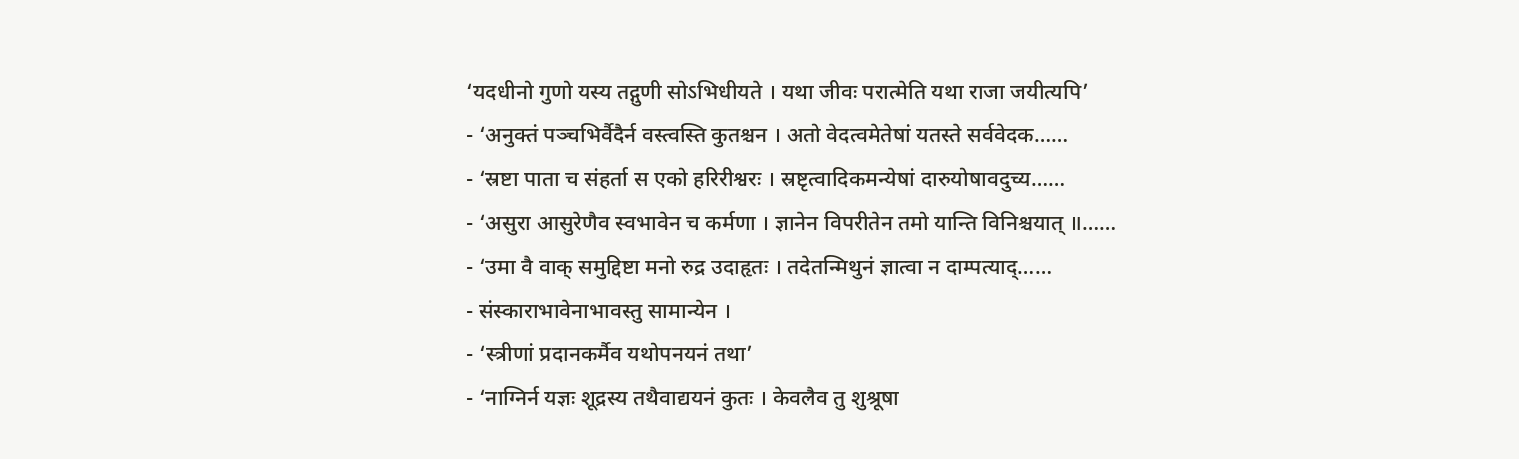‘यदधीनो गुणो यस्य तद्गुणी सोऽभिधीयते । यथा जीवः परात्मेति यथा राजा जयीत्यपि’
- ‘अनुक्तं पञ्चभिर्वैदैर्न वस्त्वस्ति कुतश्चन । अतो वेदत्वमेतेषां यतस्ते सर्ववेदक……
- ‘स्रष्टा पाता च संहर्ता स एको हरिरीश्वरः । स्रष्टृत्वादिकमन्येषां दारुयोषावदुच्य……
- ‘असुरा आसुरेणैव स्वभावेन च कर्मणा । ज्ञानेन विपरीतेन तमो यान्ति विनिश्चयात् ॥……
- ‘उमा वै वाक् समुद्दिष्टा मनो रुद्र उदाहृतः । तदेतन्मिथुनं ज्ञात्वा न दाम्पत्याद्……
- संस्काराभावेनाभावस्तु सामान्येन ।
- ‘स्त्रीणां प्रदानकर्मैव यथोपनयनं तथा’
- ‘नाग्निर्न यज्ञः शूद्रस्य तथैवाद्ययनं कुतः । केवलैव तु शुश्रूषा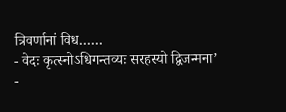त्रिवर्णानां विध……
- वेदः कृत्स्नोऽधिगन्तव्यः सरहस्यो द्विजन्मना’
-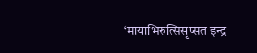‘मायाभिरुत्सिसृप्सत इन्द्र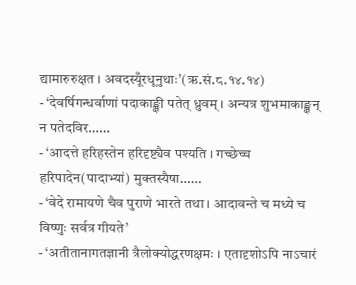द्यामारुरुक्षत । अवदस्यूँरधूनुथाः’(ऋ.सं.८.१४.१४)
- ‘देवर्षिगन्धर्वाणां पदाकाङ्क्षी पतेत् ध्रुवम् । अन्यत्र शुभमाकाङ्क्षन् न पतेदविर……
- ‘आदत्ते हरिहस्तेन हरिदृष्ट्यैव पश्यति । गच्छेच्च हरिपादेन(पादाभ्यां) मुक्तस्यैषा……
- ‘वेदे रामायणे चैव पुराणे भारते तथा । आदावन्ते च मध्ये च विष्णुः सर्वत्र गीयते’
- ‘अतीतानागतज्ञानी त्रैलोक्योद्धरणक्षमः । एतादृशोऽपि नाऽचारं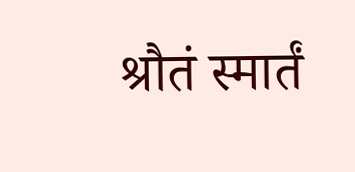श्रौतं स्मार्तं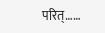परित्……